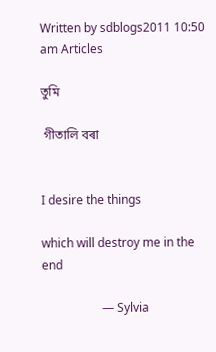Written by sdblogs2011 10:50 am Articles

তুমি

 গীতালি বৰা


I desire the things

which will destroy me in the end

                    — Sylvia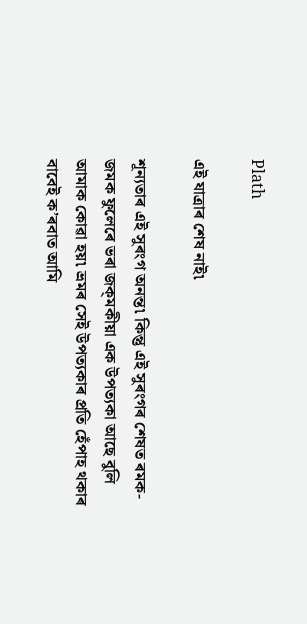Plath

এই যাত্ৰাৰ শেষ নাই৷

শূন্যতাৰ এই সুৰংগ অনন্ত৷ কিন্তু এই সুৰংগৰ শেষত ৰমক-জমক ফুলেৰে ভৰা জক্‌মকীয়া এক উপত্যকা আছে বুলি আমাক কোৱা হয়৷ ভ্ৰমৰ সেই উপত্যকাৰ প্ৰতি হেঁপাহ থকাৰ বাবেই ক’ৰবাত আমি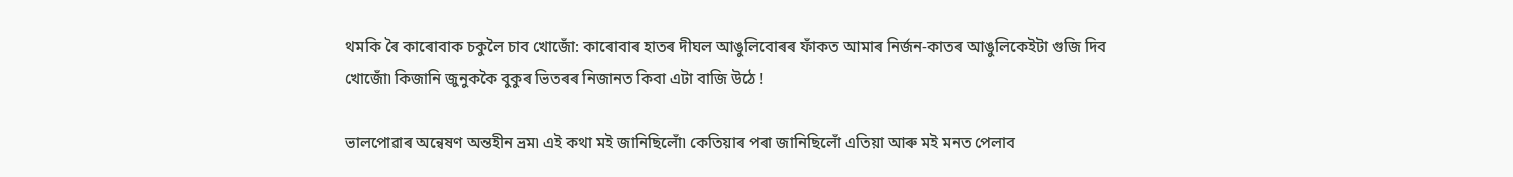থমকি ৰৈ কাৰোবাক চকুলৈ চাব খোজোঁ: কাৰোবাৰ হাতৰ দীঘল আঙুলিবোৰৰ ফাঁকত আমাৰ নিৰ্জন-কাতৰ আঙুলিকেইটা গুজি দিব খোজোঁ৷ কিজানি জুনুককৈ বুকুৰ ভিতৰৰ নিজানত কিবা এটা বাজি উঠে !

ভালপোৱাৰ অন্বেষণ অন্তহীন ভ্ৰম৷ এই কথা মই জানিছিলোঁ৷ কেতিয়াৰ পৰা জানিছিলোঁ এতিয়া আৰু মই মনত পেলাব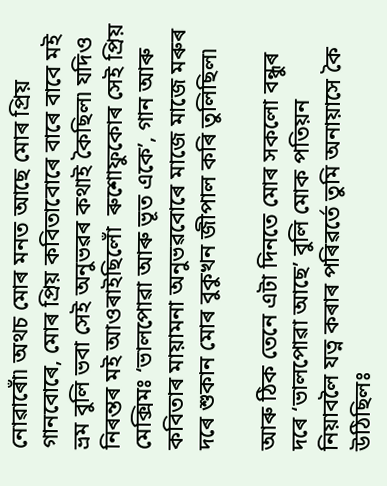নোৱাৰোঁ৷ অথচ মোৰ মনত আছে মোৰ প্ৰিয় গানবোৰে, মোৰ প্ৰিয় কবিতাবোৰে বাৰে বাবে মই ভ্ৰম বুলি ভবা সেই অনুভৱৰ কথাই কৈছিল৷ যদিও নিৰন্তৰ মই আওৰাইছিলোঁ  ৰুশোফুকোৰ সেই প্ৰিয় মেক্সিমঃ ‘ভালপোৱা আৰু ভূত একে’, গান আৰু কবিতাৰ মায়ামনা অনুভৱবোৰে মাজে মাজে মৰুৰ দৰে শুকান মোৰ বুকুখন জীপাল কৰি তুলিছিল৷

আৰু ঠিক তেনে এটা দিনতে মোৰ সকলো বন্ধুৰ দৰে ‘ভালপোৱা আছে’ বুলি মোক পতিয়ন নিয়াবলৈ যত্ন কৰাৰ পৰিৱৰ্তে তুমি অনায়াসে কৈ উঠিছিলঃ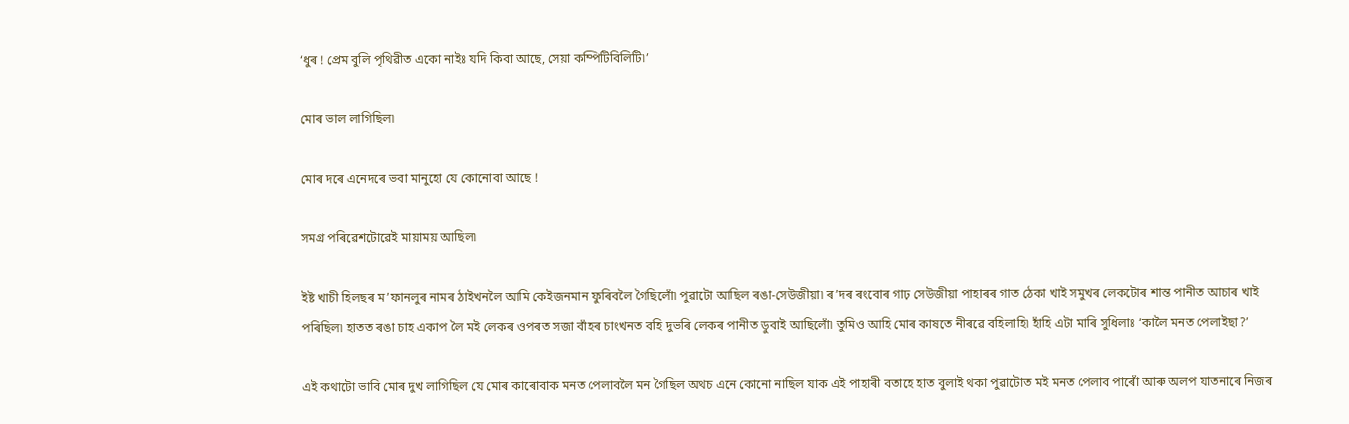‘ধুৰ ! প্ৰেম বুলি পৃথিৱীত একো নাইঃ যদি কিবা আছে, সেয়া কম্পিটিবিলিটি৷’

মোৰ ভাল লাগিছিল৷

মোৰ দৰে এনেদৰে ভবা মানুহো যে কোনোবা আছে !

সমগ্ৰ পৰিৱেশটোৱেই মায়াময় আছিল৷

ইষ্ট খাচী হিলছৰ ম’ফানলুৰ নামৰ ঠাইখনলৈ আমি কেইজনমান ফুৰিবলৈ গৈছিলোঁ৷ পুৱাটো আছিল ৰঙা-সেউজীয়া৷ ৰ’দৰ ৰংবোৰ গাঢ় সেউজীয়া পাহাৰৰ গাত ঠেকা খাই সমুখৰ লেকটোৰ শান্ত পানীত আচাৰ খাই পৰিছিল৷ হাতত ৰঙা চাহ একাপ লৈ মই লেকৰ ওপৰত সজা বাঁহৰ চাংখনত বহি দুভৰি লেকৰ পানীত ডুবাই আছিলোঁ৷ তুমিও আহি মোৰ কাষতে নীৰৱে বহিলাহি৷ হাঁহি এটা মাৰি সুধিলাঃ ‘কালৈ মনত পেলাইছা?’

এই কথাটো ভাবি মোৰ দুখ লাগিছিল যে মোৰ কাৰোবাক মনত পেলাবলৈ মন গৈছিল অথচ এনে কোনো নাছিল যাক এই পাহাৰী বতাহে হাত বুলাই থকা পুৱাটোত মই মনত পেলাব পাৰোঁ আৰু অলপ যাতনাৰে নিজৰ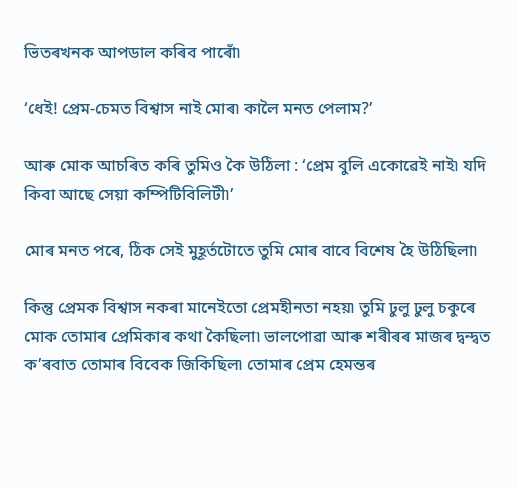ভিতৰখনক আপডাল কৰিব পাৰোঁ৷

‘ধেই! প্ৰেম-চেমত বিশ্বাস নাই মোৰ৷ কালৈ মনত পেলাম?’

আৰু মোক আচৰিত কৰি তুমিও কৈ উঠিলা : ‘প্ৰেম বুলি একোৱেই নাই৷ যদি কিবা আছে সেয়া কম্পিটিবিলিটী৷’

মোৰ মনত পৰে, ঠিক সেই মুহূৰ্তটোতে তুমি মোৰ বাবে বিশেষ হৈ উঠিছিলা৷

কিন্তু প্ৰেমক বিশ্বাস নকৰা মানেইতো প্ৰেমহীনতা নহয়৷ তুমি ঢুলু ঢুলু চকুৰে মোক তোমাৰ প্ৰেমিকাৰ কথা কৈছিলা৷ ভালপোৱা আৰু শৰীৰৰ মাজৰ দ্বন্দ্বত ক’ৰবাত তোমাৰ বিবেক জিকিছিল৷ তোমাৰ প্ৰেম হেমন্তৰ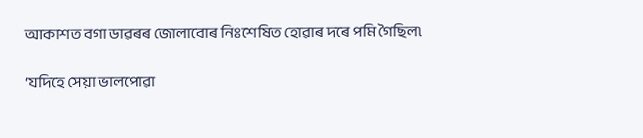আকাশত বগা ডাৱৰৰ জোলাবোৰ নিঃশেষিত হোৱাৰ দৰে পমি গৈছিল৷

‘যদিহে সেয়া ভালপোৱা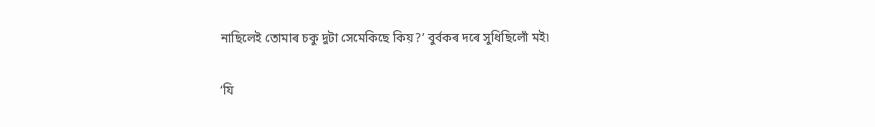নাছিলেই তোমাৰ চকু দুটা সেমেকিছে কিয়?’ বুৰ্বকৰ দৰে সুধিছিলোঁ মই৷

‘যি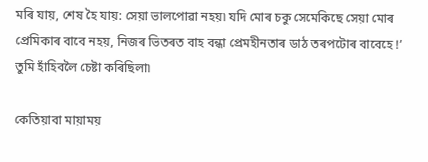মৰি যায়, শেষ হৈ যায়: সেয়া ভালপোৱা নহয়৷ যদি মোৰ চকু সেমেকিছে সেয়া মোৰ প্ৰেমিকাৰ বাবে নহয়, নিজৰ ভিতৰত বাহ বন্ধা প্ৰেমহীনতাৰ ডাঠ তৰপটোৰ বাবেহে !’ তুমি হাঁহিবলৈ চেষ্টা কৰিছিলা৷

কেতিয়াবা মায়াময়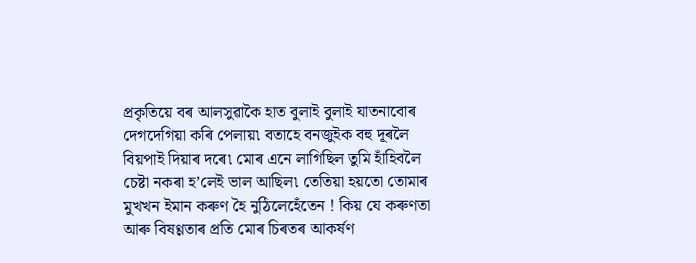প্ৰকৃতিয়ে বৰ আলসুৱাকৈ হাত বুলাই বুলাই যাতনাবোৰ দেগদেগিয়া কৰি পেলায়৷ বতাহে বনজুইক বহু দূৰলৈ বিয়পাই দিয়াৰ দৰে৷ মোৰ এনে লাগিছিল তুমি হাঁহিবলৈ চেষ্টা নকৰা হ’লেই ভাল আছিল৷ তেতিয়া হয়তো তোমাৰ মুখখন ইমান কৰুণ হৈ নুঠিলেহেঁতেন ! কিয় যে কৰুণতা আৰু বিষণ্ণতাৰ প্ৰতি মোৰ চিৰতৰ আকৰ্ষণ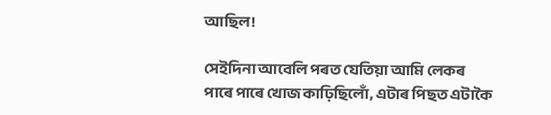আছিল!

সেইদিনা আবেলি পৰত যেতিয়া আমি লেকৰ পাৰে পাৰে খোজ কাঢ়িছিলোঁ, এটাৰ পিছত এটাকৈ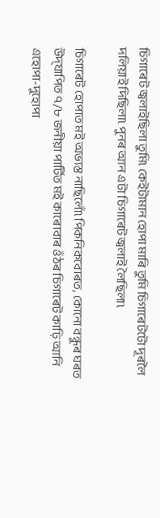চিগাৰেট জ্বলাইছিলা তুমি৷ কেইটামান হোপা মাৰি তুমি চিগাৰেটটো দূৰলৈ দলিয়াই দিছিলা৷ পুনৰ আন এটা চিগাৰেট জ্বলাই লৈছিলা৷

চিগাৰেট হোপাত মই অভ্যস্ত নাছিলোঁ৷ পিকনিকবোৰত, কোনো বন্ধুৰ ঘৰত উদ্‌যাপিত ৭/৮ জনীয়া পাৰ্টিত মই কাৰোবাৰ ওঁঠৰ চিগাৰেট কাঢ়ি আনি এহোপা-দুহোপা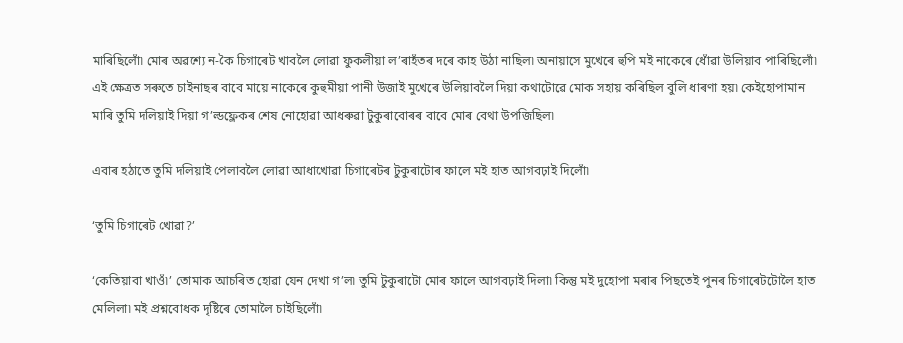মাৰিছিলোঁ৷ মোৰ অৱশ্যে ন-কৈ চিগাৰেট খাবলৈ লোৱা ফুকলীয়া ল’ৰাহঁতৰ দৰে কাহ উঠা নাছিল৷ অনায়াসে মুখেৰে হুপি মই নাকেৰে ধোঁৱা উলিয়াব পাৰিছিলোঁ৷ এই ক্ষেত্ৰত সৰুতে চাইনাছৰ বাবে মায়ে নাকেৰে কুহুমীয়া পানী উজাই মুখেৰে উলিয়াবলৈ দিয়া কথাটোৱে মোক সহায় কৰিছিল বুলি ধাৰণা হয়৷ কেইহোপামান মাৰি তুমি দলিয়াই দিয়া গ’ল্ডফ্লেকৰ শেষ নোহোৱা আধৰুৱা টুকুৰাবোৰৰ বাবে মোৰ বেথা উপজিছিল৷

এবাৰ হঠাতে তুমি দলিয়াই পেলাবলৈ লোৱা আধাখোৱা চিগাৰেটৰ টুকুৰাটোৰ ফালে মই হাত আগবঢ়াই দিলোঁ৷

‘তুমি চিগাৰেট খোৱা?’

‘কেতিয়াবা খাওঁ৷’ তোমাক আচৰিত হোৱা যেন দেখা গ’ল৷ তুমি টুকুৰাটো মোৰ ফালে আগবঢ়াই দিলা৷ কিন্তু মই দুহোপা মৰাৰ পিছতেই পুনৰ চিগাৰেটটোলৈ হাত মেলিলা৷ মই প্ৰশ্নবোধক দৃষ্টিৰে তোমালৈ চাইছিলোঁ৷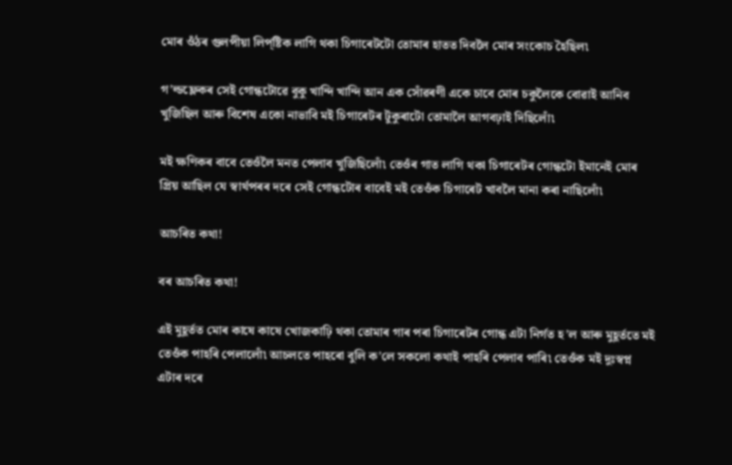মোৰ ওঁঠৰ গুলপীয়া লিপ্‌ষ্টিক লাগি থকা চিগাৰেটটো তোমাৰ হাতত দিবলৈ মোৰ সংকোচ হৈছিল৷

গ’ল্ডফ্লেকৰ সেই গোন্ধটোৱে বুকু খান্দি খান্দি আন এক সোঁৱৰণী একে চাবে মোৰ চকুলৈকে বোৱাই আনিব খুজিছিল আৰু বিশেষ একো নাভাবি মই চিগাৰেটৰ টুকুৰাটো তোমালৈ আগবঢ়াই দিছিলোঁ৷

মই ক্ষণিকৰ বাবে তেওঁলৈ মনত পেলাব খুজিছিলোঁ৷ তেওঁৰ গাত লাগি থকা চিগাৰেটৰ গোন্ধটো ইমানেই মোৰ প্ৰিয় আছিল যে স্বাৰ্থপৰৰ দৰে সেই গোন্ধটোৰ বাবেই মই তেওঁক চিগাৰেট খাবলৈ মানা কৰা নাছিলোঁ৷

আচৰিত কথা!

বৰ আচৰিত কথা!

এই মুহূৰ্তত মোৰ কাষে কাষে খোজকাঢ়ি থকা তোমাৰ গাৰ পৰা চিগাৰেটৰ গোন্ধ এটা নিৰ্গত হ’ল আৰু মুহূৰ্ততে মই তেওঁক পাহৰি পেলালোঁ৷ আচলতে পাহৰো বুলি ক’লে সকলো কথাই পাহৰি পেলাব পাৰি৷ তেওঁক মই দুঃস্বপ্ন এটাৰ দৰে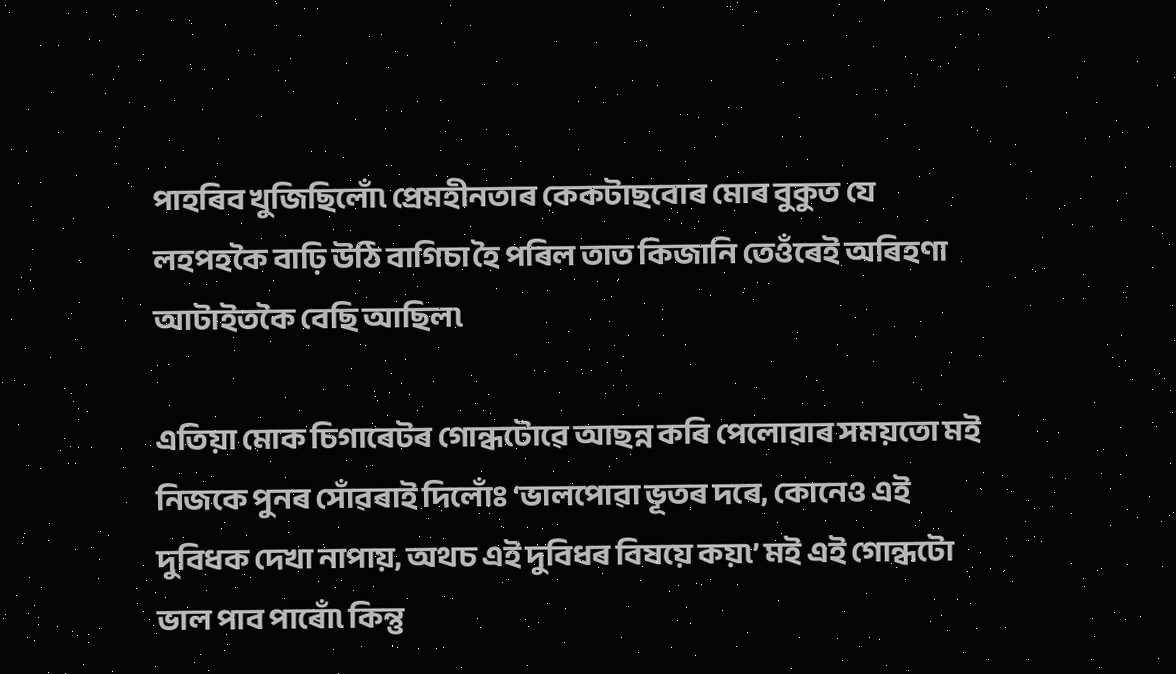পাহৰিব খুজিছিলোঁ৷ প্ৰেমহীনতাৰ কেকটাছবোৰ মোৰ বুকুত যে লহপহকৈ বাঢ়ি উঠি বাগিচা হৈ পৰিল তাত কিজানি তেওঁৰেই অৰিহণা আটাইতকৈ বেছি আছিল৷

এতিয়া মোক চিগাৰেটৰ গোন্ধটোৱে আছন্ন কৰি পেলোৱাৰ সময়তো মই নিজকে পুনৰ সোঁৱৰাই দিলোঁঃ ‘ভালপোৱা ভূতৰ দৰে, কোনেও এই দুবিধক দেখা নাপায়, অথচ এই দুবিধৰ বিষয়ে কয়৷’ মই এই গোন্ধটো ভাল পাব পাৰোঁ৷ কিন্তু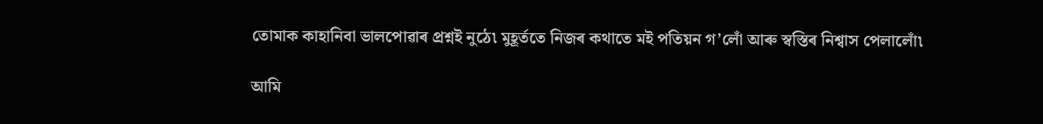তোমাক কাহানিবা ভালপোৱাৰ প্ৰশ্নই নুঠে৷ মুহূৰ্ততে নিজৰ কথাতে মই পতিয়ন গ’লোঁ আৰু স্বস্তিৰ নিশ্বাস পেলালোঁ৷

আমি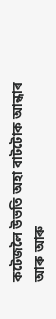কটেজলৈ উভতি অহা বাটটোক আন্ধাৰ আৰু আৰু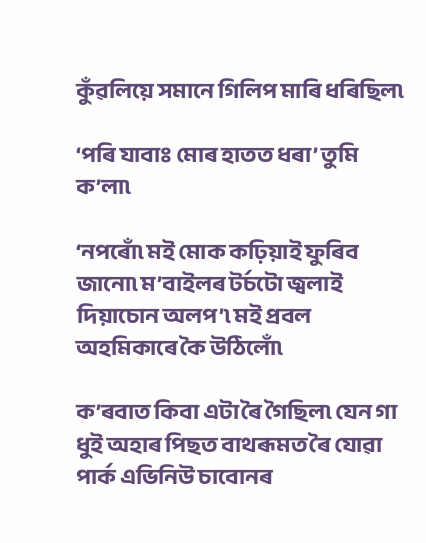কুঁৱলিয়ে সমানে গিলিপ মাৰি ধৰিছিল৷

‘পৰি যাবাঃ মোৰ হাতত ধৰা’ তুমি ক’লা৷

‘নপৰোঁ৷ মই মোক কঢ়িয়াই ফুৰিব জানো৷ ম’বাইলৰ টৰ্চটো জ্বলাই দিয়াচোন অলপ’৷ মই প্ৰবল অহমিকাৰে কৈ উঠিলোঁ৷

ক’ৰবাত কিবা এটা ৰৈ গৈছিল৷ যেন গা ধুই অহাৰ পিছত বাথৰূমত ৰৈ যোৱা পাৰ্ক এভিনিউ চাবোনৰ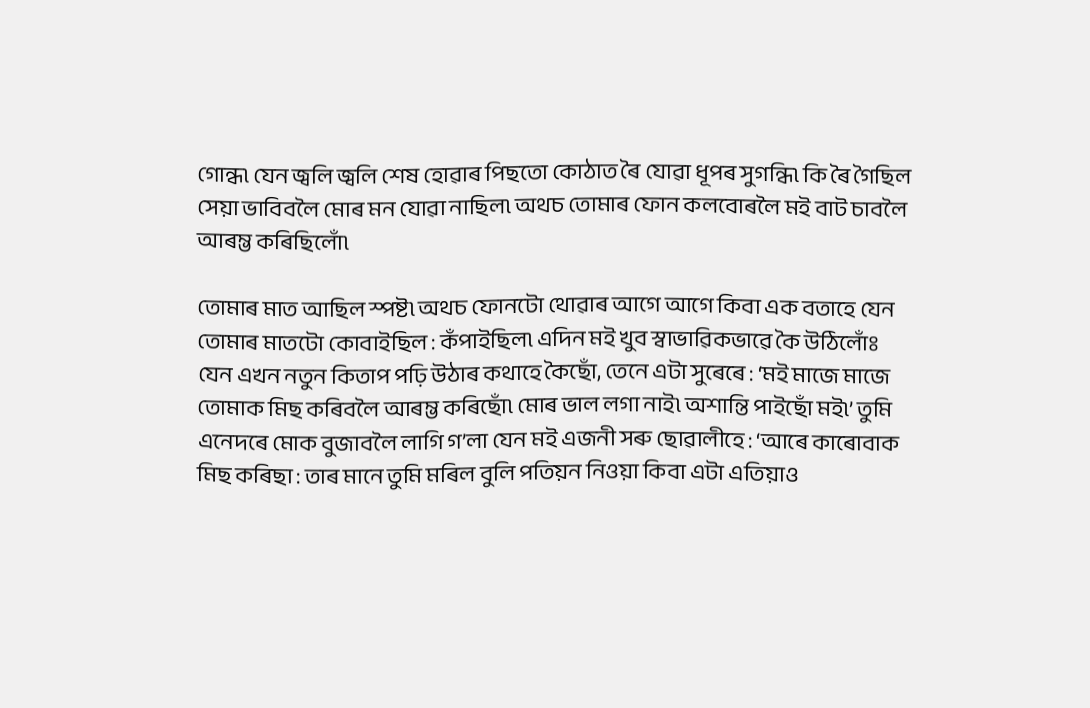গোন্ধ৷ যেন জ্বলি জ্বলি শেষ হোৱাৰ পিছতো কোঠাত ৰৈ যোৱা ধূপৰ সুগন্ধি৷ কি ৰৈ গৈছিল সেয়া ভাবিবলৈ মোৰ মন যোৱা নাছিল৷ অথচ তোমাৰ ফোন কলবোৰলৈ মই বাট চাবলৈ আৰম্ভ কৰিছিলোঁ৷

তোমাৰ মাত আছিল স্পষ্ট৷ অথচ ফোনটো থোৱাৰ আগে আগে কিবা এক বতাহে যেন তোমাৰ মাতটো কোবাইছিল : কঁপাইছিল৷ এদিন মই খুব স্বাভাৱিকভাৱে কৈ উঠিলোঁঃ যেন এখন নতুন কিতাপ পঢ়ি উঠাৰ কথাহে কৈছোঁ, তেনে এটা সুৰেৰে : ‘মই মাজে মাজে তোমাক মিছ কৰিবলৈ আৰম্ভ কৰিছোঁ৷ মোৰ ভাল লগা নাই৷ অশান্তি পাইছোঁ মই৷’ তুমি এনেদৰে মোক বুজাবলৈ লাগি গ’লা যেন মই এজনী সৰু ছোৱালীহে : ‘আৰে কাৰোবাক মিছ কৰিছা : তাৰ মানে তুমি মৰিল বুলি পতিয়ন নিওয়া কিবা এটা এতিয়াও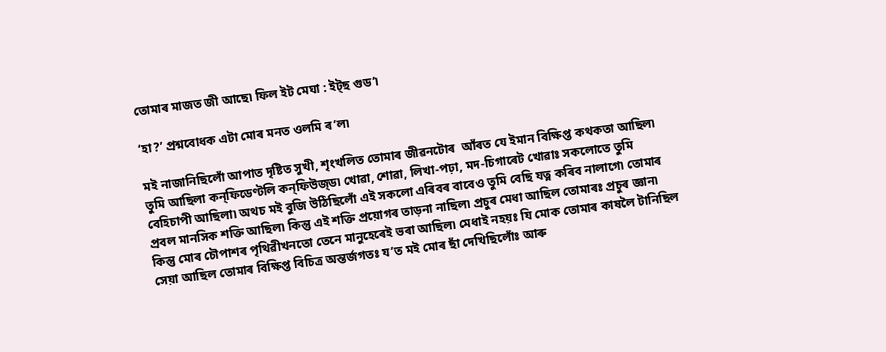তোমাৰ মাজত জী আছে৷ ফিল ইট মেঘা : ইট্‌ছ গুড’৷

‘হা?’ প্ৰশ্নবোধক এটা মোৰ মনত ওলমি ৰ’ল৷

মই নাজানিছিলোঁ আপাত দৃষ্টিত সুখী, শৃংখলিত তোমাৰ জীৱনটোৰ  আঁৰত যে ইমান বিক্ষিপ্ত কথকতা আছিল৷ তুমি আছিলা কন্‌ফিডেণ্টলি কন্‌ফিউজ্‌ড৷ খোৱা, শোৱা, লিখা-পঢ়া, মদ-চিগাৰেট খোৱাঃ সকলোতে তুমি বেহিচাপী আছিলা৷ অথচ মই বুজি উঠিছিলোঁ এই সকলো এৰিবৰ বাবেও তুমি বেছি যত্ন কৰিব নালাগে৷ তোমাৰ প্ৰবল মানসিক শক্তি আছিল৷ কিন্তু এই শক্তি প্ৰয়োগৰ তাড়না নাছিল৷ প্ৰচুৰ মেধা আছিল তোমাৰঃ প্ৰচুৰ জ্ঞান৷ কিন্তু মোৰ চৌপাশৰ পৃথিৱীখনতো তেনে মানুহেৰেই ভৰা আছিল৷ মেধাই নহয়ঃ যি মোক তোমাৰ কাষলৈ টানিছিল সেয়া আছিল তোমাৰ বিক্ষিপ্ত বিচিত্ৰ অন্তৰ্জগতঃ য’ত মই মোৰ ছাঁ দেখিছিলোঁঃ আৰু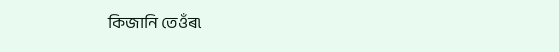কিজানি তেওঁৰ৷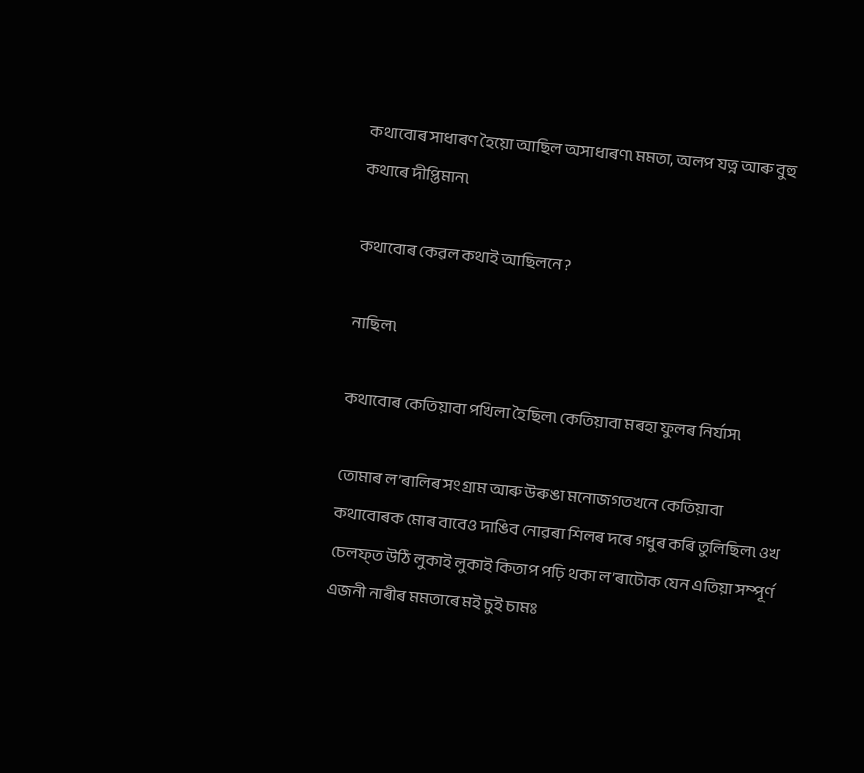কথাবোৰ সাধাৰণ হৈয়ো আছিল অসাধাৰণ৷ মমতা, অলপ যত্ন আৰু বুহু কথাৰে দীপ্তিমান৷

কথাবোৰ কেৱল কথাই আছিলনে?

নাছিল৷

কথাবোৰ কেতিয়াবা পখিলা হৈছিল৷ কেতিয়াবা মৰহা ফুলৰ নিৰ্যাস৷

তোমাৰ ল’ৰালিৰ সংগ্ৰাম আৰু উৰুঙা মনোজগতখনে কেতিয়াবা কথাবোৰক মোৰ বাবেও দাঙিব নোৱৰা শিলৰ দৰে গধুৰ কৰি তুলিছিল৷ ওখ চেলফ্‌ত উঠি লুকাই লুকাই কিতাপ পঢ়ি থকা ল’ৰাটোক যেন এতিয়া সম্পূৰ্ণ এজনী নাৰীৰ মমতাৰে মই চুই চামঃ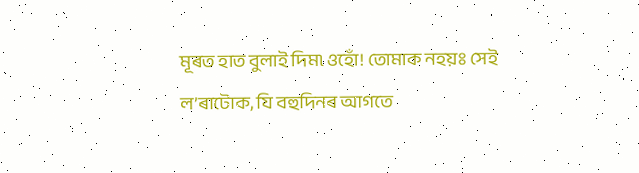মূৰত হাত বুলাই দিম৷ ওহোঁ! তোমাক নহয়ঃ সেই ল’ৰাটোক, যি বহুদিনৰ আগতে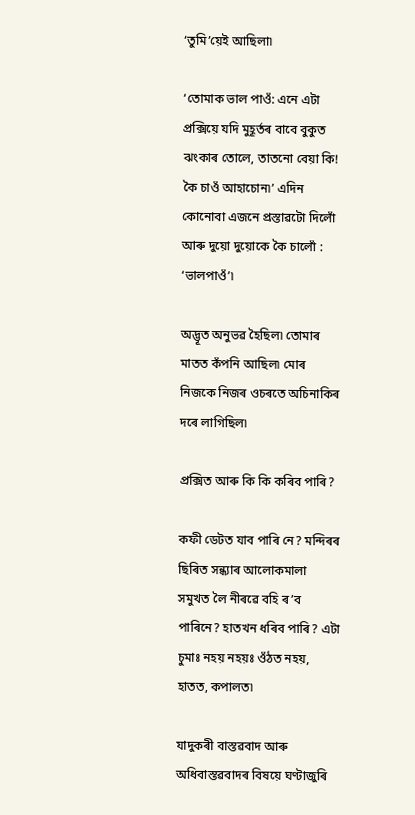‘তুমি’য়েই আছিলা৷

‘তোমাক ভাল পাওঁ: এনে এটা প্ৰক্সিয়ে যদি মুহূৰ্তৰ বাবে বুকুত ঝংকাৰ তোলে, তাতনো বেয়া কি! কৈ চাওঁ আহাচোন৷’ এদিন কোনোবা এজনে প্ৰস্তাৱটো দিলোঁ আৰু দুয়ো দুয়োকে কৈ চালোঁ : ‘ভালপাওঁ’৷

অদ্ভূত অনুভৱ হৈছিল৷ তোমাৰ মাতত কঁপনি আছিল৷ মোৰ নিজকে নিজৰ ওচৰতে অচিনাকিৰ দৰে লাগিছিল৷

প্ৰক্সিত আৰু কি কি কৰিব পাৰি?

কফী ডেটত যাব পাৰি নে? মন্দিৰৰ ছিৰিত সন্ধ্যাৰ আলোকমালা সমুখত লৈ নীৰৱে বহি ৰ’ব পাৰিনে? হাতখন ধৰিব পাৰি? এটা চুমাঃ নহয় নহয়ঃ ওঁঠত নহয়, হাতত, কপালত৷

যাদুকৰী বাস্তৱবাদ আৰু অধিবাস্তৱবাদৰ বিষয়ে ঘণ্টাজুৰি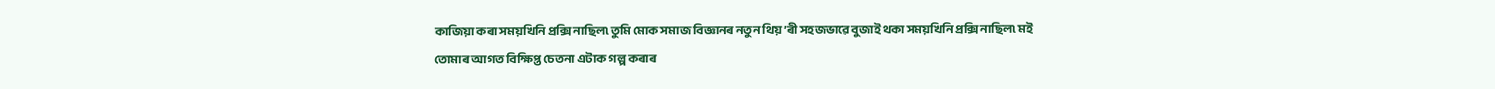কাজিয়া কৰা সময়খিনি প্ৰক্সি নাছিল৷ তুমি মোক সমাজ বিজ্ঞানৰ নতুন থিয়’ৰী সহজভাৱে বুজাই থকা সময়খিনি প্ৰক্সি নাছিল৷ মই তোমাৰ আগত বিক্ষিপ্ত চেতনা এটাক গল্প কৰাৰ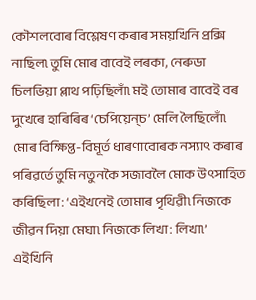কৌশলবোৰ বিশ্লেষণ কৰাৰ সময়খিনি প্ৰক্সি নাছিল৷ তুমি মোৰ বাবেই লৰকা, নেৰুডা চিলভিয়া প্লাথ পঢ়িছিলাঁ৷ মই তোমাৰ বাবেই বৰ দুখেৰে হাৰিৰিৰ ‘চেপিয়েন্‌চ’ মেলি লৈছিলোঁ৷ মোৰ বিক্ষিপ্ত-বিমূৰ্ত ধাৰণাবোৰক নস্যাৎ কৰাৰ পৰিৱৰ্তে তুমি নতুনকৈ সজাবলৈ মোক উৎসাহিত কৰিছিলা : ‘এইখনেই তোমাৰ পৃথিৱী৷ নিজকে জীৱন দিয়া মেঘা৷ নিজকে লিখা : লিখা৷’ এইখিনি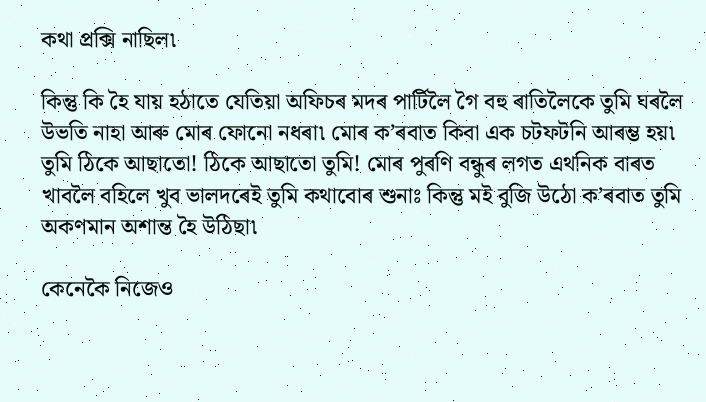কথা প্ৰক্সি নাছিল৷

কিন্তু কি হৈ যায় হঠাতে যেতিয়া অফিচৰ মদৰ পাৰ্টিলৈ গৈ বহু ৰাতিলৈকে তুমি ঘৰলৈ উভতি নাহা আৰু মোৰ ফোনো নধৰা৷ মোৰ ক’ৰবাত কিবা এক চটফটনি আৰম্ভ হয়৷ তুমি ঠিকে আছাতো! ঠিকে আছাতো তুমি! মোৰ পুৰণি বন্ধুৰ লগত এথনিক বাৰত খাবলৈ বহিলে খুব ভালদৰেই তুমি কথাবোৰ শুনাঃ কিন্তু মই বুজি উঠো ক’ৰবাত তুমি অকণমান অশান্ত হৈ উঠিছা৷

কেনেকৈ নিজেও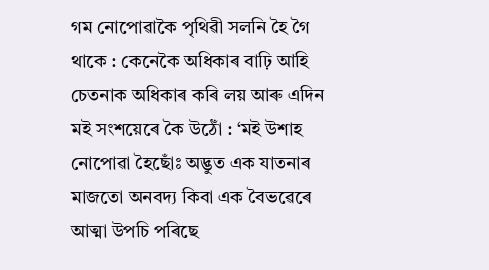গম নোপোৱাকৈ পৃথিৱী সলনি হৈ গৈ থাকে : কেনেকৈ অধিকাৰ বাঢ়ি আহি চেতনাক অধিকাৰ কৰি লয় আৰু এদিন মই সংশয়েৰে কৈ উঠোঁ : ‘মই উশাহ নোপোৱা হৈছোঁঃ অদ্ভুত এক যাতনাৰ মাজতো অনবদ্য কিবা এক বৈভৱেৰে আত্মা উপচি পৰিছে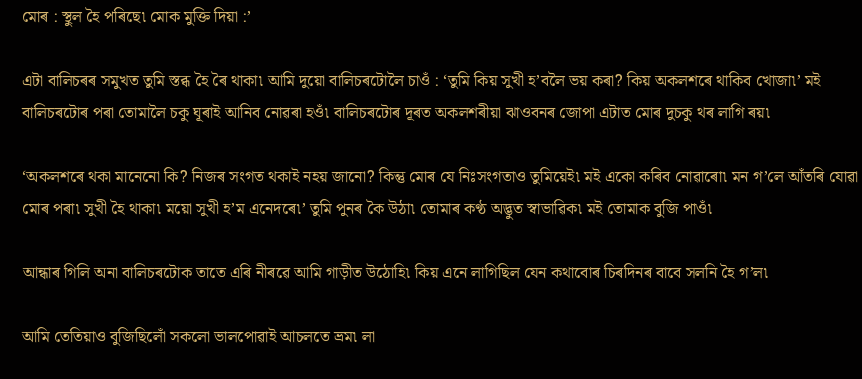মোৰ : স্থুল হৈ পৰিছে৷ মোক মুক্তি দিয়া :’

এটা বালিচৰৰ সমুখত তুমি স্তব্ধ হৈ ৰৈ থাকা৷ আমি দুয়ো বালিচৰটোলৈ চাওঁ : ‘তুমি কিয় সুখী হ’বলৈ ভয় কৰা? কিয় অকলশৰে থাকিব খোজা৷’ মই বালিচৰটোৰ পৰা তোমালৈ চকু ঘূৰাই আনিব নোৱৰা হওঁ৷ বালিচৰটোৰ দূৰত অকলশৰীয়া ঝাওবনৰ জোপা এটাত মোৰ দুচকু থৰ লাগি ৰয়৷

‘অকলশৰে থকা মানেনো কি? নিজৰ সংগত থকাই নহয় জানো? কিন্তু মোৰ যে নিঃসংগতাও তুমিয়েই৷ মই একো কৰিব নোৱাৰো৷ মন গ’লে আঁতৰি যোৱা মোৰ পৰা৷ সুখী হৈ থাকা৷ ময়ো সুখী হ’ম এনেদৰে৷’ তুমি পুনৰ কৈ উঠা৷ তোমাৰ কণ্ঠ অদ্ভুত স্বাভাৱিক৷ মই তোমাক বুজি পাওঁ৷

আন্ধাৰ গিলি অনা বালিচৰটোক তাতে এৰি নীৰৱে আমি গাড়ীত উঠোহি৷ কিয় এনে লাগিছিল যেন কথাবোৰ চিৰদিনৰ বাবে সলনি হৈ গ’ল৷

আমি তেতিয়াও বুজিছিলোঁ সকলো ভালপোৱাই আচলতে ভ্ৰম৷ লা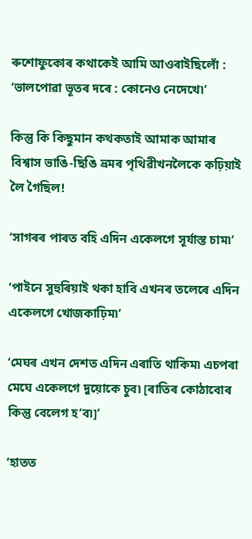ৰুশোফুকোৰ কথাকেই আমি আওৰাইছিলোঁ : ‘ভালপোৱা ভূতৰ দৰে : কোনেও নেদেখে৷’

কিন্তু কি কিছুমান কথকতাই আমাক আমাৰ বিশ্বাস ভাঙি-ছিঙি ভ্ৰমৰ পৃথিৱীখনলৈকে কঢ়িয়াই লৈ গৈছিল!

‘সাগৰৰ পাৰত বহি এদিন একেলগে সূৰ্যাস্ত চাম৷’

‘পাইনে সুহুৰিয়াই থকা হাবি এখনৰ তলেৰে এদিন একেলগে খোজকাঢ়িম৷’

‘মেঘৰ এখন দেশত এদিন এৰাতি থাকিম৷ এচপৰা মেঘে একেলগে দুয়োকে চুব৷ [ৰাতিৰ কোঠাবোৰ কিন্তু বেলেগ হ’ব৷]’

‘হাতত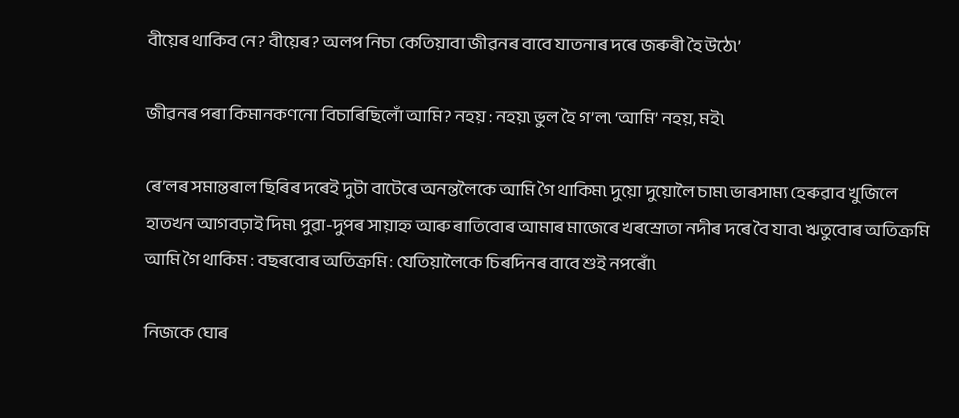বীয়েৰ থাকিব নে? বীয়েৰ? অলপ নিচা কেতিয়াবা জীৱনৰ বাবে যাতনাৰ দৰে জৰুৰী হৈ উঠে৷’

জীৱনৰ পৰা কিমানকণনো বিচাৰিছিলোঁ আমি? নহয় : নহয়৷ ভুল হৈ গ’ল৷ ‘আমি’ নহয়, মই৷

ৰে’লৰ সমান্তৰাল ছিৰিৰ দৰেই দুটা বাটেৰে অনন্তলৈকে আমি গৈ থাকিম৷ দুয়ো দুয়োলৈ চাম৷ ভাৰসাম্য হেৰুৱাব খুজিলে হাতখন আগবঢ়াই দিম৷ পুৱা-দুপৰ সায়াহ্ন আৰু ৰাতিবোৰ আমাৰ মাজেৰে খৰস্ৰোতা নদীৰ দৰে বৈ যাব৷ ঋতুবোৰ অতিক্ৰমি আমি গৈ থাকিম : বছৰবোৰ অতিক্ৰমি : যেতিয়ালৈকে চিৰদিনৰ বাবে শুই নপৰোঁ৷

নিজকে ঘোৰ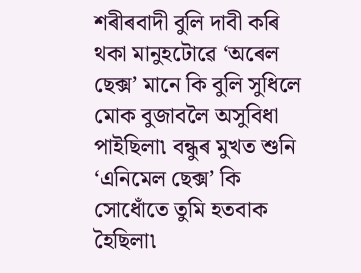শৰীৰবাদী বুলি দাবী কৰি থকা মানুহটোৱে ‘অৰেল ছেক্স’ মানে কি বুলি সুধিলে মোক বুজাবলৈ অসুবিধা পাইছিলা৷ বন্ধুৰ মুখত শুনি ‘এনিমেল ছেক্স’ কি সোধোঁতে তুমি হতবাক হৈছিলা৷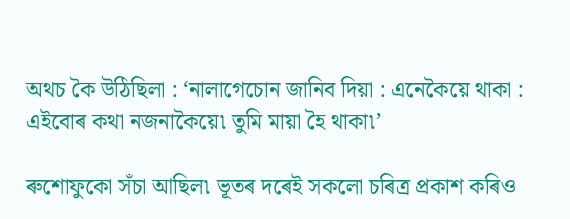অথচ কৈ উঠিছিলা : ‘নালাগেচোন জানিব দিয়া : এনেকৈয়ে থাকা : এইবোৰ কথা নজনাকৈয়ে৷ তুমি মায়া হৈ থাকা৷’

ৰুশোফুকো সঁচা আছিল৷ ভূতৰ দৰেই সকলো চৰিত্ৰ প্ৰকাশ কৰিও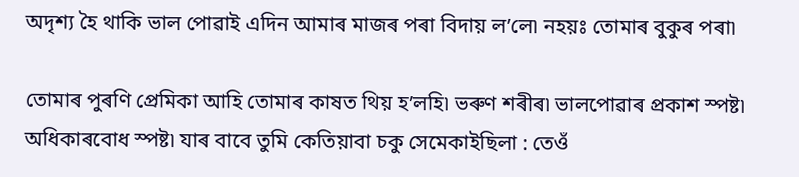অদৃশ্য হৈ থাকি ভাল পোৱাই এদিন আমাৰ মাজৰ পৰা বিদায় ল’লে৷ নহয়ঃ তোমাৰ বুকুৰ পৰা৷

তোমাৰ পুৰণি প্ৰেমিকা আহি তোমাৰ কাষত থিয় হ’লহি৷ ভৰুণ শৰীৰ৷ ভালপোৱাৰ প্ৰকাশ স্পষ্ট৷ অধিকাৰবোধ স্পষ্ট৷ যাৰ বাবে তুমি কেতিয়াবা চকু সেমেকাইছিলা : তেওঁ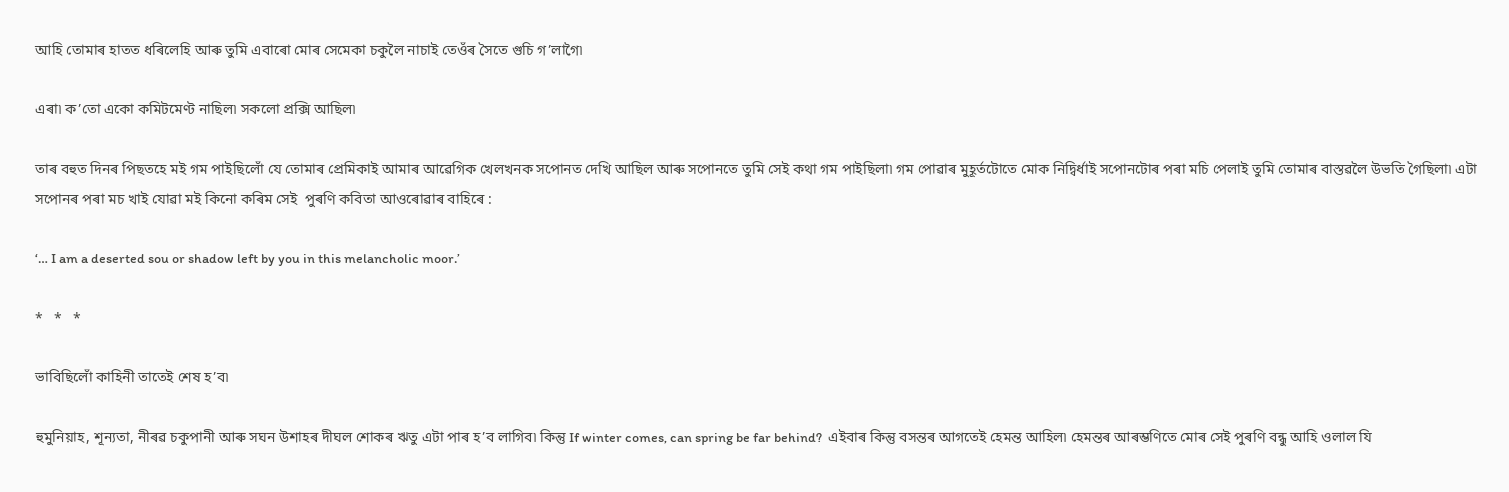আহি তোমাৰ হাতত ধৰিলেহি আৰু তুমি এবাৰো মোৰ সেমেকা চকুলৈ নাচাই তেওঁৰ সৈতে গুচি গ’লাগৈ৷

এৰা৷ ক’তো একো কমিটমেণ্ট নাছিল৷ সকলো প্ৰক্সি আছিল৷

তাৰ বহুত দিনৰ পিছতহে মই গম পাইছিলোঁ যে তোমাৰ প্ৰেমিকাই আমাৰ আৱেগিক খেলখনক সপোনত দেখি আছিল আৰু সপোনতে তুমি সেই কথা গম পাইছিলা৷ গম পোৱাৰ মুহূৰ্তটোতে মোক নিদ্বিৰ্ধাই সপোনটোৰ পৰা মচি পেলাই তুমি তোমাৰ বাস্তৱলৈ উভতি গৈছিলা৷ এটা সপোনৰ পৰা মচ খাই যোৱা মই কিনো কৰিম সেই  পুৰণি কবিতা আওৰোৱাৰ বাহিৰে :

‘… I am a deserted sou or shadow left by you in this melancholic moor.’

*   *   *

ভাবিছিলোঁ কাহিনী তাতেই শেষ হ’ব৷

হুমুনিয়াহ, শূন্যতা, নীৰৱ চকুপানী আৰু সঘন উশাহৰ দীঘল শোকৰ ঋতু এটা পাৰ হ’ব লাগিব৷ কিন্তু If winter comes, can spring be far behind?  এইবাৰ কিন্তু বসন্তৰ আগতেই হেমন্ত আহিল৷ হেমন্তৰ আৰম্ভণিতে মোৰ সেই পুৰণি বন্ধু আহি ওলাল যি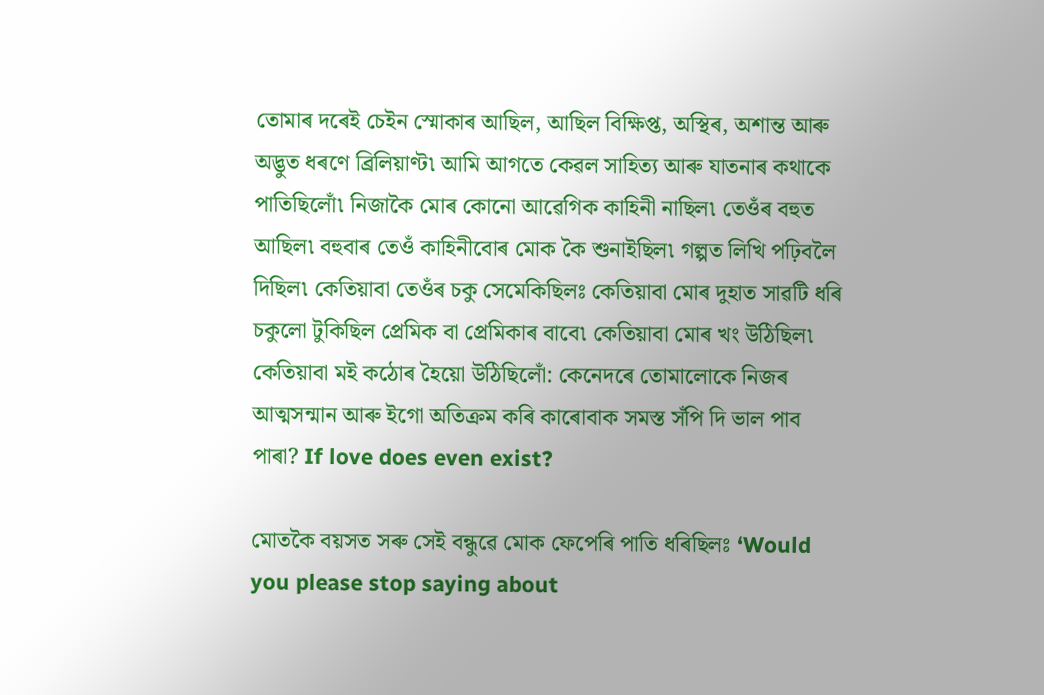তোমাৰ দৰেই চেইন স্মোকাৰ আছিল, আছিল বিক্ষিপ্ত, অস্থিৰ, অশান্ত আৰু অদ্ভুত ধৰণে ব্ৰিলিয়াণ্ট৷ আমি আগতে কেৱল সাহিত্য আৰু যাতনাৰ কথাকে পাতিছিলোঁ৷ নিজাকৈ মোৰ কোনো আৱেগিক কাহিনী নাছিল৷ তেওঁৰ বহুত আছিল৷ বহুবাৰ তেওঁ কাহিনীবোৰ মোক কৈ শুনাইছিল৷ গল্পত লিখি পঢ়িবলৈ দিছিল৷ কেতিয়াবা তেওঁৰ চকু সেমেকিছিলঃ কেতিয়াবা মোৰ দুহাত সাৱটি ধৰি চকুলো টুকিছিল প্ৰেমিক বা প্ৰেমিকাৰ বাবে৷ কেতিয়াবা মোৰ খং উঠিছিল৷ কেতিয়াবা মই কঠোৰ হৈয়ো উঠিছিলোঁ: কেনেদৰে তোমালোকে নিজৰ আত্মসন্মান আৰু ইগো অতিক্ৰম কৰি কাৰোবাক সমস্ত সঁপি দি ভাল পাব পাৰা? If love does even exist?

মোতকৈ বয়সত সৰু সেই বন্ধুৱে মোক ফেপেৰি পাতি ধৰিছিলঃ ‘Would you please stop saying about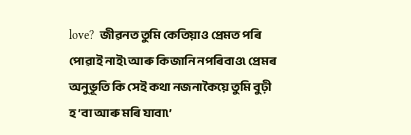love?  জীৱনত তুমি কেতিয়াও প্ৰেমত পৰি পোৱাই নাই৷ আৰু কিজানি নপৰিবাও৷ প্ৰেমৰ অনুভূতি কি সেই কথা নজনাকৈয়ে তুমি বুঢ়ী হ’বা আৰু মৰি যাবা৷’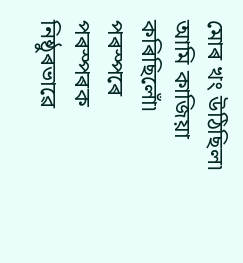মোৰ খং উঠিছিল৷ আমি কাজিয়া কৰিছিলোঁ৷ পৰস্পৰে পৰস্পৰক নিষ্ঠুৰভাৱে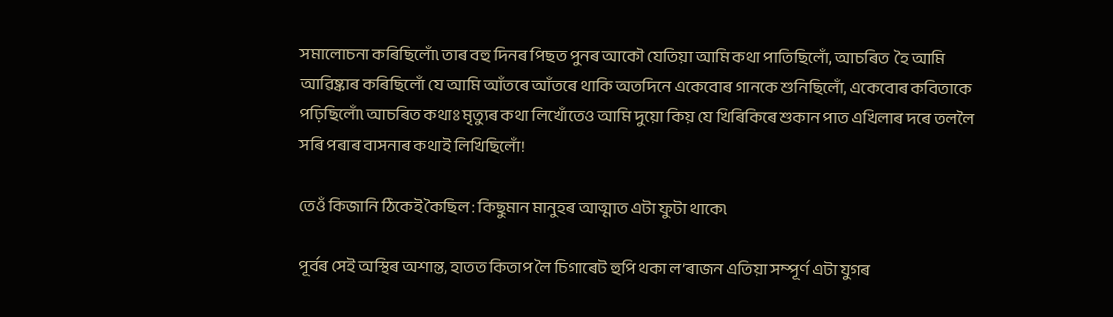সমালোচনা কৰিছিলোঁ৷ তাৰ বহু দিনৰ পিছত পুনৰ আকৌ যেতিয়া আমি কথা পাতিছিলোঁ, আচৰিত  হৈ আমি আৱিষ্কাৰ কৰিছিলোঁ যে আমি আঁতৰে আঁতৰে থাকি অতদিনে একেবোৰ গানকে শুনিছিলোঁ, একেবোৰ কবিতাকে পঢ়িছিলোঁ৷ আচৰিত কথাঃ মৃত্যুৰ কথা লিখোঁতেও আমি দুয়ো কিয় যে খিৰিকিৰে শুকান পাত এখিলাৰ দৰে তললৈ সৰি পৰাৰ বাসনাৰ কথাই লিখিছিলোঁ!

তেওঁ কিজানি ঠিকেই কৈছিল : কিছুমান মানুহৰ আত্মাত এটা ফুটা থাকে৷

পূৰ্বৰ সেই অস্থিৰ অশান্ত, হাতত কিতাপ লৈ চিগাৰেট হুপি থকা ল’ৰাজন এতিয়া সম্পূৰ্ণ এটা যুগৰ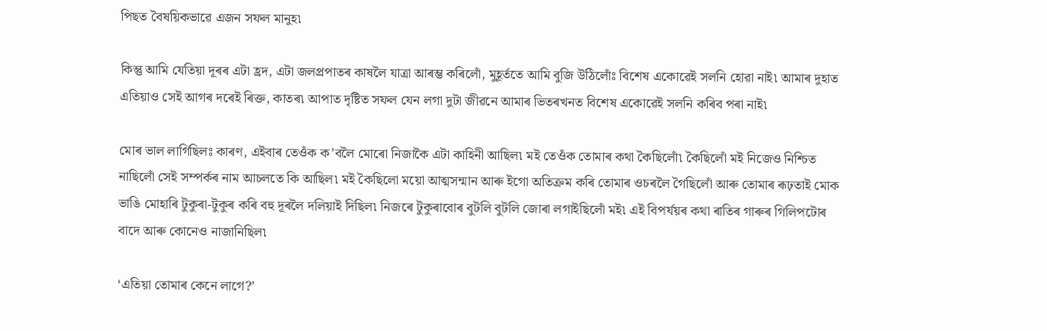পিছত বৈষয়িকভাৱে এজন সফল মানুহ৷

কিন্তু আমি যেতিয়া দূৰৰ এটা হ্ৰদ, এটা জলপ্ৰপাতৰ কাষলৈ যাত্ৰা আৰম্ভ কৰিলোঁ, মুহূৰ্ততে আমি বুজি উঠিলোঁঃ বিশেষ একোৱেই সলনি হোৱা নাই৷ আমাৰ দুহাত এতিয়াও সেই আগৰ দৰেই ৰিক্ত, কাতৰ৷ আপাত দৃষ্টিত সফল যেন লগা দুটা জীৱনে আমাৰ ভিতৰখনত বিশেষ একোৱেই সলনি কৰিব পৰা নাই৷

মোৰ ভাল লাগিছিলঃ কাৰণ, এইবাৰ তেওঁক ক’বলৈ মোৰো নিজাকৈ এটা কাহিনী আছিল৷ মই তেওঁক তোমাৰ কথা কৈছিলোঁ৷ কৈছিলোঁ মই নিজেও নিশ্চিত নাছিলোঁ সেই সম্পৰ্কৰ নাম আচলতে কি আছিল৷ মই কৈছিলো ময়ো আত্মসন্মান আৰু ইগো অতিক্ৰম কৰি তোমাৰ ওচৰলৈ গৈছিলোঁ আৰু তোমাৰ ৰূঢ়তাই মোক ভাঙি মোহাৰি টুকুৰা-টুকুৰ কৰি বহু দূৰলৈ দলিয়াই দিছিল৷ নিজৰে টুকুৰাবোৰ বুটলি বুটলি জোৰা লগাইছিলোঁ মই৷ এই বিপৰ্যয়ৰ কথা ৰাতিৰ গাৰুৰ গিলিপটোৰ বাদে আৰু কোনেও নাজানিছিল৷

‘এতিয়া তোমাৰ কেনে লাগে?’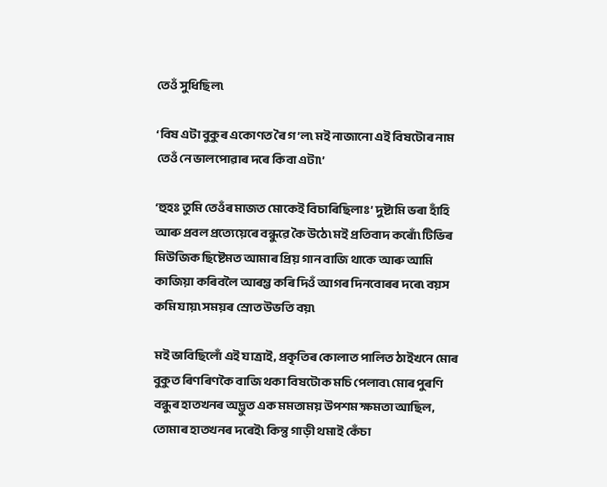তেওঁ সুধিছিল৷

‘বিষ এটা বুকুৰ একোণত ৰৈ গ’ল৷ মই নাজানো এই বিষটোৰ নাম তেওঁ নে ভালপোৱাৰ দৰে কিবা এটা৷’

‘হুহঃ তুমি তেওঁৰ মাজত মোকেই বিচাৰিছিলাঃ’ দুষ্টামি ভৰা হাঁহি আৰু প্ৰবল প্ৰত্যেয়েৰে বন্ধুৱে কৈ উঠে৷ মই প্ৰতিবাদ কৰোঁ৷ টিভিৰ মিউজিক ছিষ্টেমত আমাৰ প্ৰিয় গান বাজি থাকে আৰু আমি কাজিয়া কৰিবলৈ আৰম্ভ কৰি দিওঁ আগৰ দিনবোৰৰ দৰে৷ বয়স কমি যায়৷ সময়ৰ স্ৰোত উভতি বয়৷

মই ভাবিছিলোঁ এই যাত্ৰাই, প্ৰকৃতিৰ কোলাত পালিত ঠাইখনে মোৰ বুকুত ৰিণৰিণকৈ বাজি থকা বিষটোক মচি পেলাব৷ মোৰ পুৰণি বন্ধুৰ হাতখনৰ অদ্ভুত এক মমতাময় উপশম ক্ষমতা আছিল, তোমাৰ হাতখনৰ দৰেই৷ কিন্তু গাড়ী থমাই কেঁচা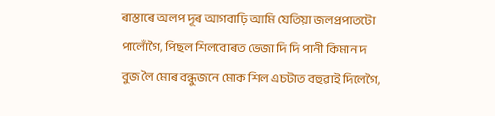ৰাস্তাৰে অলপ দূৰ আগবাঢ়ি আমি যেতিয়া জলপ্ৰপাতটো পালোঁগৈ, পিছল শিলবোৰত ভেজা দি দি পানী কিমান দ বুজ লৈ মোৰ বন্ধুজনে মোক শিল এচটাত বহুৱাই দিলেগৈ,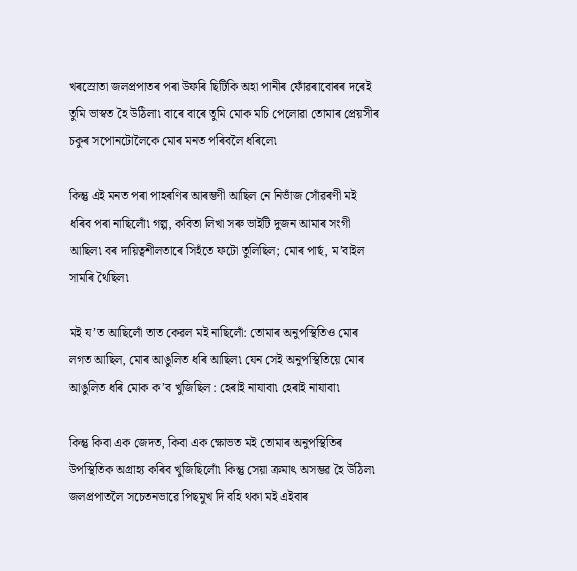খৰস্ৰোতা জলপ্ৰপাতৰ পৰা উফৰি ছিটিকি অহা পানীৰ ফোঁৱৰাবোৰৰ দৰেই তুমি ভাস্বত হৈ উঠিলা৷ বাৰে বাৰে তুমি মোক মচি পেলোৱা তোমাৰ প্ৰেয়সীৰ চকুৰ সপোনটোলৈকে মোৰ মনত পৰিবলৈ ধৰিলে৷

কিন্তু এই মনত পৰা পাহৰণিৰ আৰম্ভণী আছিল নে নিভাঁজ সোঁৱৰণী মই ধৰিব পৰা নাছিলোঁ৷ গল্প, কবিতা লিখা সৰু ভাইটি দুজন আমাৰ সংগী আছিল৷ বৰ দায়িত্বশীলতাৰে সিহঁতে ফটো তুলিছিল; মোৰ পাৰ্ছ, ম’বাইল সামৰি থৈছিল৷

মই য’ত আছিলোঁ তাত কেৱল মই নাছিলোঁ: তোমাৰ অনুপস্থিতিও মোৰ লগত আছিল, মোৰ আঙুলিত ধৰি আছিল৷ যেন সেই অনুপস্থিতিয়ে মোৰ আঙুলিত ধৰি মোক ক’ব খুজিছিল : হেৰাই নাযাবা৷ হেৰাই নাযাবা৷

কিন্তু কিবা এক জেদত, কিবা এক ক্ষোভত মই তোমাৰ অনুপস্থিতিৰ উপস্থিতিক অগ্ৰাহ্য কৰিব খুজিছিলোঁ৷ কিন্তু সেয়া ক্ৰমাৎ অসম্ভৱ হৈ উঠিল৷  জলপ্ৰপাতলৈ সচেতনভাৱে পিছমুখ দি বহি থকা মই এইবাৰ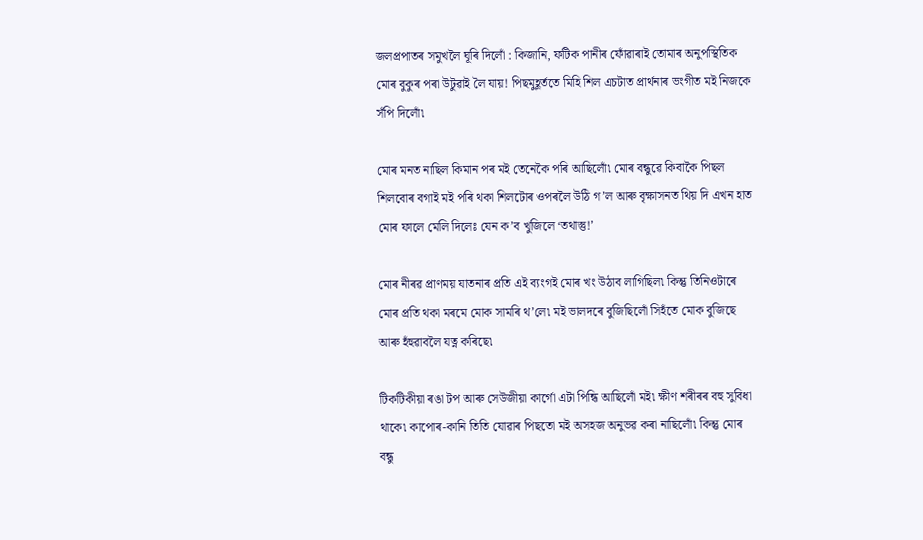জলপ্ৰপাতৰ সমুখলৈ ঘূৰি দিলোঁ : কিজানি, ফটিক পানীৰ ফোঁৱাৰাই তোমাৰ অনুপস্থিতিক মোৰ বুকুৰ পৰা উটুৱাই লৈ যায়! পিছমুহূৰ্ততে মিহি শিল এচটাত প্ৰাৰ্থনাৰ ভংগীত মই নিজকে সঁপি দিলোঁ৷

মোৰ মনত নাছিল কিমান পৰ মই তেনেকৈ পৰি আছিলোঁ৷ মোৰ বন্ধুৱে কিবাকৈ পিছল শিলবোৰ বগাই মই পৰি থকা শিলটোৰ ওপৰলৈ উঠি গ’ল আৰু বৃক্ষাসনত থিয় দি এখন হাত মোৰ ফালে মেলি দিলেঃ যেন ক’ব খুজিলে ‘তথাস্তু!’

মোৰ নীৰৱ প্ৰাণময় যাতনাৰ প্ৰতি এই ব্যংগই মোৰ খং উঠাব লাগিছিল৷ কিন্তু তিনিওটাৰে মোৰ প্ৰতি থকা মৰমে মোক সামৰি থ’লে৷ মই ভালদৰে বুজিছিলোঁ সিহঁতে মোক বুজিছে আৰু হঁহুৱাবলৈ যত্ন কৰিছে৷

টিকটিকীয়া ৰঙা টপ আৰু সেউজীয়া কাৰ্গো এটা পিন্ধি আছিলোঁ মই৷ ক্ষীণ শৰীৰৰ বহু সুবিধা থাকে৷ কাপোৰ-কানি তিতি যোৱাৰ পিছতো মই অসহজ অনুভৱ কৰা নাছিলোঁ৷ কিন্তু মোৰ বন্ধু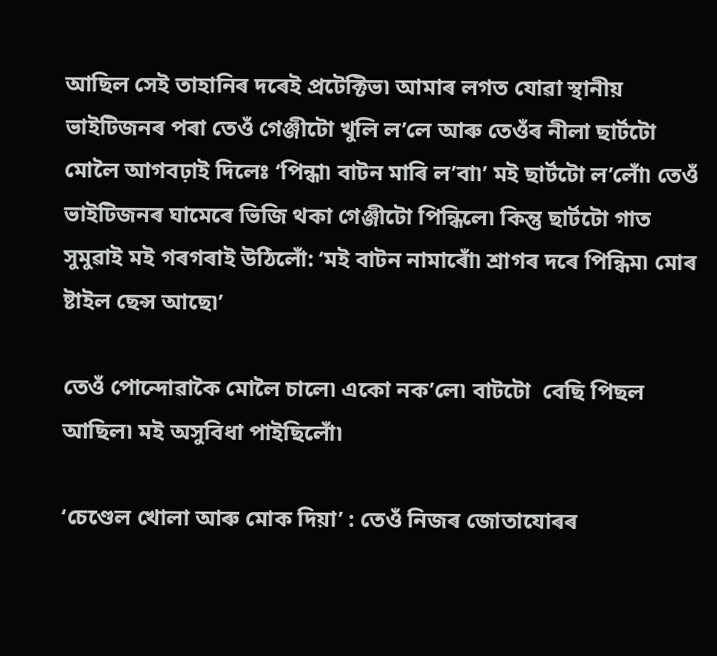আছিল সেই তাহানিৰ দৰেই প্ৰটেক্টিভ৷ আমাৰ লগত যোৱা স্থানীয় ভাইটিজনৰ পৰা তেওঁ গেঞ্জীটো খুলি ল’লে আৰু তেওঁৰ নীলা ছাৰ্টটো মোলৈ আগবঢ়াই দিলেঃ ‘পিন্ধা৷ বাটন মাৰি ল’বা৷’ মই ছাৰ্টটো ল’লোঁ৷ তেওঁ ভাইটিজনৰ ঘামেৰে ভিজি থকা গেঞ্জীটো পিন্ধিলে৷ কিন্তু ছাৰ্টটো গাত সুমুৱাই মই গৰগৰাই উঠিলোঁ: ‘মই বাটন নামাৰোঁ৷ শ্ৰাগৰ দৰে পিন্ধিম৷ মোৰ ষ্টাইল ছেন্স আছে৷’

তেওঁ পোন্দোৱাকৈ মোলৈ চালে৷ একো নক’লে৷ বাটটো  বেছি পিছল আছিল৷ মই অসুবিধা পাইছিলোঁ৷

‘চেণ্ডেল খোলা আৰু মোক দিয়া’ : তেওঁ নিজৰ জোতাযোৰৰ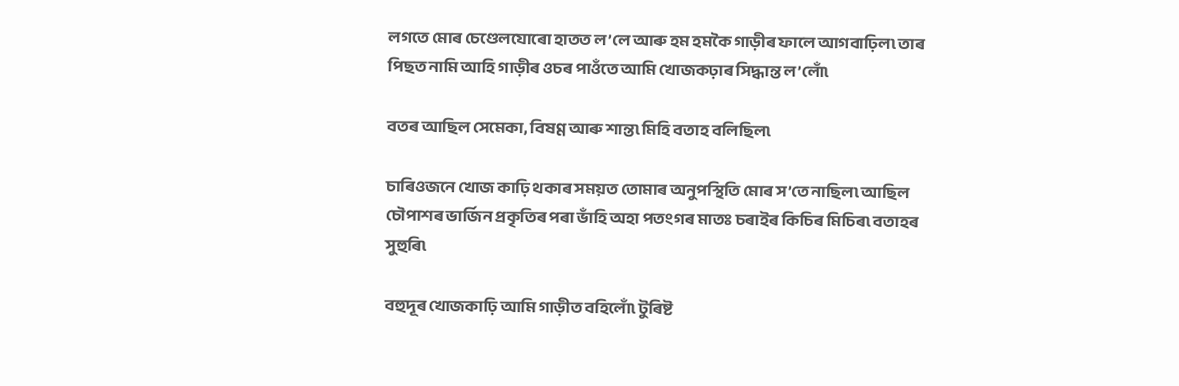লগতে মোৰ চেণ্ডেলযোৰো হাতত ল’লে আৰু হম হমকৈ গাড়ীৰ ফালে আগবাঢ়িল৷ তাৰ পিছত নামি আহি গাড়ীৰ ওচৰ পাওঁতে আমি খোজকঢ়াৰ সিদ্ধান্ত ল’লোঁ৷

বতৰ আছিল সেমেকা, বিষণ্ণ আৰু শান্ত৷ মিহি বতাহ বলিছিল৷

চাৰিওজনে খোজ কাঢ়ি থকাৰ সময়ত তোমাৰ অনুপস্থিতি মোৰ স’তে নাছিল৷ আছিল চৌপাশৰ ভাৰ্জিন প্ৰকৃতিৰ পৰা ভাঁহি অহা পতংগৰ মাতঃ চৰাইৰ কিচিৰ মিচিৰ৷ বতাহৰ সুহুৰি৷

বহুদূৰ খোজকাঢ়ি আমি গাড়ীত বহিলোঁ৷ টুৰিষ্ট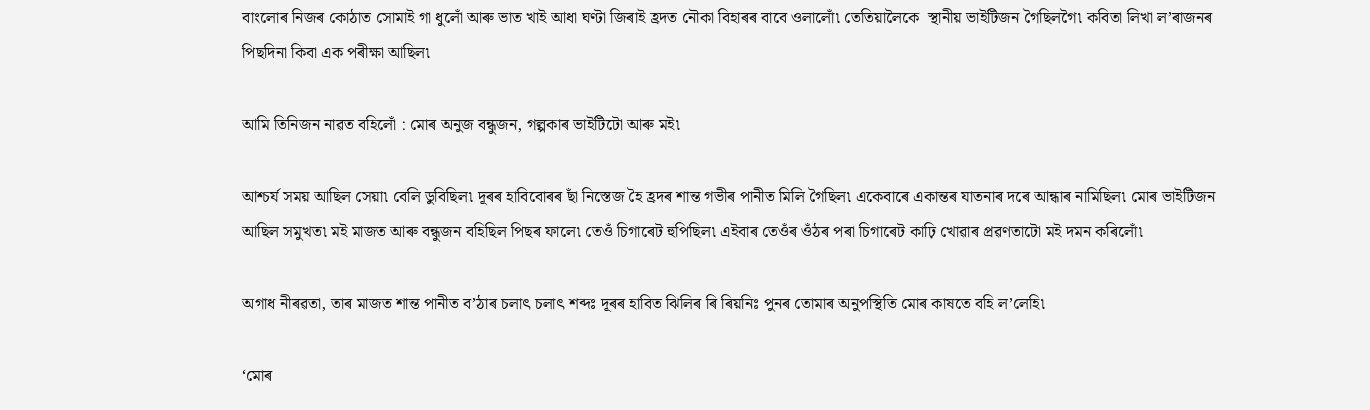বাংলোৰ নিজৰ কোঠাত সোমাই গা ধুলোঁ আৰু ভাত খাই আধা ঘণ্টা জিৰাই হ্ৰদত নৌকা বিহাৰৰ বাবে ওলালোঁ৷ তেতিয়ালৈকে  স্থানীয় ভাইটিজন গৈছিলগৈ৷ কবিতা লিখা ল’ৰাজনৰ পিছদিনা কিবা এক পৰীক্ষা আছিল৷

আমি তিনিজন নাৱত বহিলোঁ : মোৰ অনুজ বন্ধুজন, গল্পকাৰ ভাইটিটো আৰু মই৷

আশ্চৰ্য সময় আছিল সেয়া৷ বেলি ডুবিছিল৷ দূৰৰ হাবিবোৰৰ ছাঁ নিস্তেজ হৈ হ্ৰদৰ শান্ত গভীৰ পানীত মিলি গৈছিল৷ একেবাৰে একান্তৰ যাতনাৰ দৰে আন্ধাৰ নামিছিল৷ মোৰ ভাইটিজন আছিল সমুখত৷ মই মাজত আৰু বন্ধুজন বহিছিল পিছৰ ফালে৷ তেওঁ চিগাৰেট হুপিছিল৷ এইবাৰ তেওঁৰ ওঁঠৰ পৰা চিগাৰেট কাঢ়ি খোৱাৰ প্ৰৱণতাটো মই দমন কৰিলোঁ৷

অগাধ নীৰৱতা, তাৰ মাজত শান্ত পানীত ব’ঠাৰ চলাৎ চলাৎ শব্দঃ দূৰৰ হাবিত ঝিলিৰ ৰি ৰিয়নিঃ পুনৰ তোমাৰ অনুপস্থিতি মোৰ কাষতে বহি ল’লেহি৷

‘মোৰ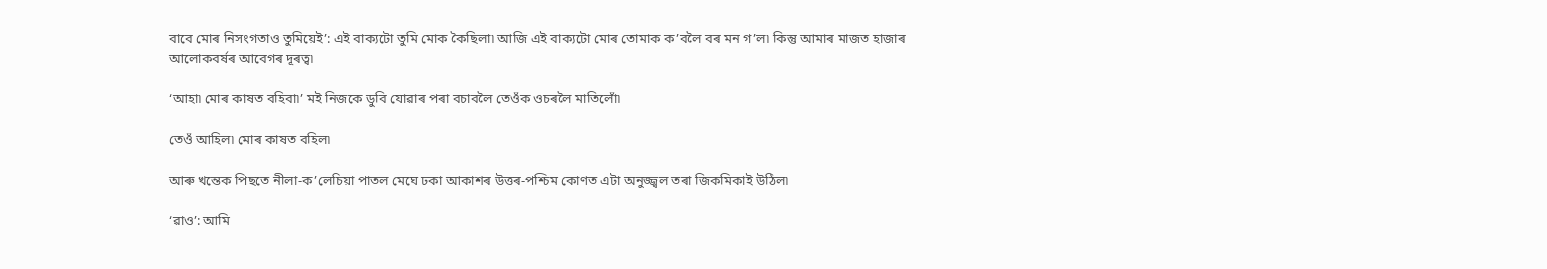বাবে মোৰ নিসংগতাও তুমিয়েই’: এই বাক্যটো তুমি মোক কৈছিলা৷ আজি এই বাক্যটো মোৰ তোমাক ক’বলৈ বৰ মন গ’ল৷ কিন্তু আমাৰ মাজত হাজাৰ আলোকবৰ্ষৰ আবেগৰ দূৰত্ব৷

‘আহা৷ মোৰ কাষত বহিবা৷’ মই নিজকে ডুবি যোৱাৰ পৰা বচাবলৈ তেওঁক ওচৰলৈ মাতিলোঁ৷

তেওঁ আহিল৷ মোৰ কাষত বহিল৷

আৰু খন্তেক পিছতে নীলা-ক’লেচিয়া পাতল মেঘে ঢকা আকাশৰ উত্তৰ-পশ্চিম কোণত এটা অনুজ্জ্বল তৰা জিকমিকাই উঠিল৷

‘ৱাও’: আমি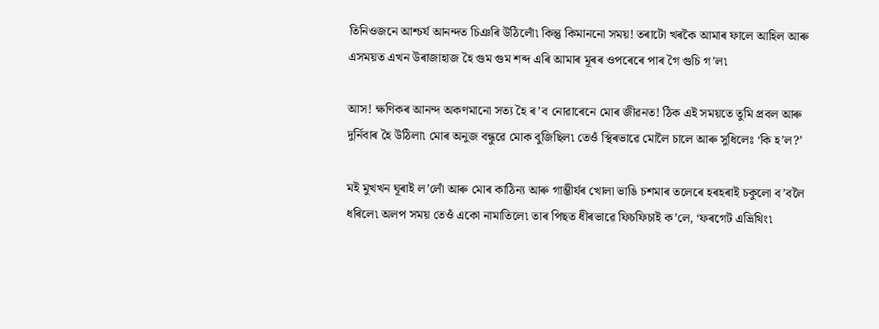তিনিওজনে আশ্চৰ্য আনন্দত চিঞৰি উঠিলোঁ৷ কিন্তু কিমাননো সময়! তৰাটো খৰকৈ আমাৰ ফালে আহিল আৰু এসময়ত এখন উৰাজাহাজ হৈ গুম গুম শব্দ এৰি আমাৰ মূৰৰ ওপৰেৰে পাৰ গৈ গুচি গ’ল৷

আস! ক্ষণিকৰ আনন্দ অকণমানো সত্য হৈ ৰ’ব নোৱাৰেনে মোৰ জীৱনত! ঠিক এই সময়তে তুমি প্ৰবল আৰু দুৰ্নিবাৰ হৈ উঠিলা৷ মোৰ অনুজ বন্ধুৱে মোক বুজিছিল৷ তেওঁ স্থিৰভাৱে মোলৈ চালে আৰু সুধিলেঃ ‘কি হ’ল?’

মই মুখখন ঘূৰাই ল’লোঁ আৰু মোৰ কাঠিন্য আৰু গাম্ভীৰ্যৰ খোলা ভাঙি চশমাৰ তলেৰে হৰহৰাই চকুলো ব’বলৈ ধৰিলে৷ অলপ সময় তেওঁ একো নামাতিলে৷ তাৰ পিছত ধীৰভাৱে ফিচফিচাই ক’লে, ‘ফৰগেট এভ্ৰিথিং৷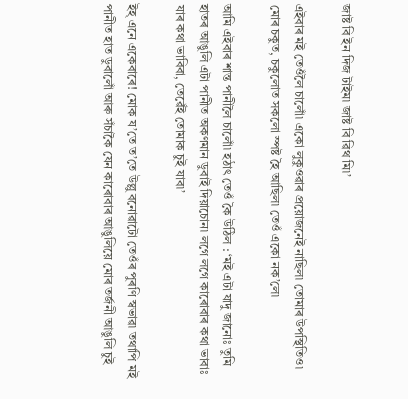জাষ্ট বি ইন দিজ টাইম৷ জাষ্ট বি ৱিথ মি৷’

এইবাৰ মই তেওঁলৈ চালোঁ৷ একো লুকুওৱাৰ প্ৰয়োজনেই নাছিল৷ তোমাৰ উপস্থিতিও৷ মোৰ চকুত, চকুলোত সকলো স্পষ্ট হৈ আছিল৷ তেওঁ একো নক’লে৷

আমি এইবাৰ শান্ত পানীলৈ চালোঁ৷ হঠাৎ তেওঁ কৈ উঠিল : ‘মই এটা যাদু জানোঃ তুমি হাতৰ আঙুলি এটা পানীত অকণমান ডুবাই দিয়াচোন৷ লগে লগে কাৰোবাৰ কথা ভাবাঃ যাৰ কথা ভাবিবা, তেৱেঁই তোমাক চুই যাব৷’

ইহ্‌ এনে একেবাৰে! মোক য’তে ত’তে উল্লু বনোৱাটো তেওঁৰ পুৰণি স্বভাৱ৷ তথাপি মই পানীত হাত ডুবালোঁ আৰু সঁচাকৈ যেন কাৰোবাৰ আঙুলিয়ে মোৰ তৰ্জনী আঙুলি চুই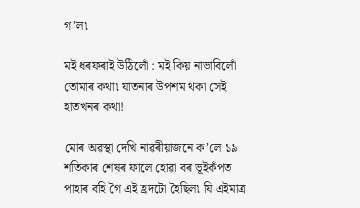গ’ল৷

মই ধৰফৰাই উঠিলোঁ : মই কিয় নাভাবিলোঁ তোমাৰ কথা৷ যাতনাৰ উপশম থকা সেই হাতখনৰ কথা!

মোৰ অৱস্থা দেখি নাৱৰীয়াজনে ক’লে ১৯ শতিকাৰ শেষৰ ফালে হোৱা বৰ ভূইকঁপত পাহাৰ বহি গৈ এই হ্ৰদটো হৈছিল৷ যি এইমাত্ৰ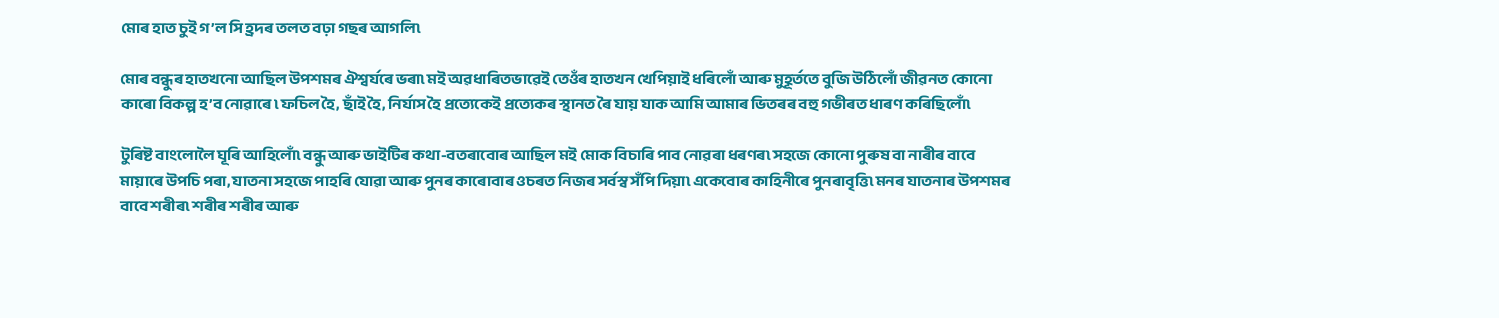মোৰ হাত চুই গ’ল সি হ্ৰদৰ তলত বঢ়া গছৰ আগলি৷

মোৰ বন্ধুৰ হাতখনো আছিল উপশমৰ ঐশ্বৰ্যৰে ভৰা৷ মই অৱধাৰিতভাৱেই তেওঁৰ হাতখন খেপিয়াই ধৰিলোঁ আৰু মুহূৰ্ততে বুজি উঠিলোঁ জীৱনত কোনো কাৰো বিকল্প হ’ব নোৱাৰে ৷ ফচিল হৈ, ছাঁই হৈ, নিৰ্যাস হৈ প্ৰত্যেকেই প্ৰত্যেকৰ স্থানত ৰৈ যায় যাক আমি আমাৰ ভিতৰৰ বহু গভীৰত ধাৰণ কৰিছিলোঁ৷

টুৰিষ্ট বাংলোলৈ ঘূৰি আহিলোঁ৷ বন্ধু আৰু ভাইটিৰ কথা-বতৰাবোৰ আছিল মই মোক বিচাৰি পাব নোৱৰা ধৰণৰ৷ সহজে কোনো পুৰুষ বা নাৰীৰ বাবে মায়াৰে উপচি পৰা, যাতনা সহজে পাহৰি যোৱা আৰু পুনৰ কাৰোবাৰ ওচৰত নিজৰ সৰ্বস্ব সঁপি দিয়া৷ একেবোৰ কাহিনীৰে পুনৰাবৃত্তি৷ মনৰ যাতনাৰ উপশমৰ বাবে শৰীৰ৷ শৰীৰ শৰীৰ আৰু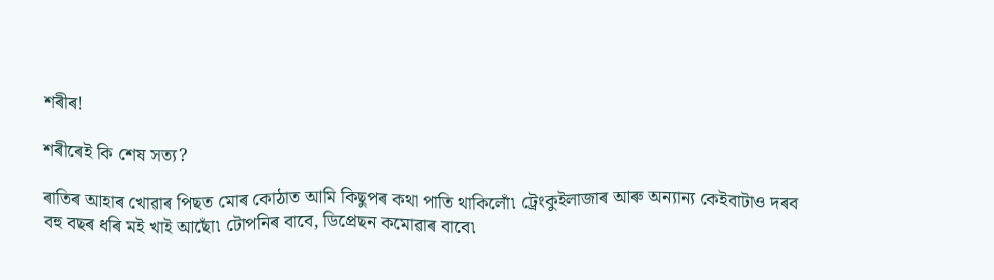শৰীৰ!

শৰীৰেই কি শেষ সত্য?

ৰাতিৰ আহাৰ খোৱাৰ পিছত মোৰ কোঠাত আমি কিছুপৰ কথা পাতি থাকিলোঁ৷ ট্ৰেংকুইলাজাৰ আৰু অন্যান্য কেইবাটাও দৰব বহু বছৰ ধৰি মই খাই আছোঁ৷ টোপনিৰ বাবে, ডিপ্ৰেছন কমোৱাৰ বাবে৷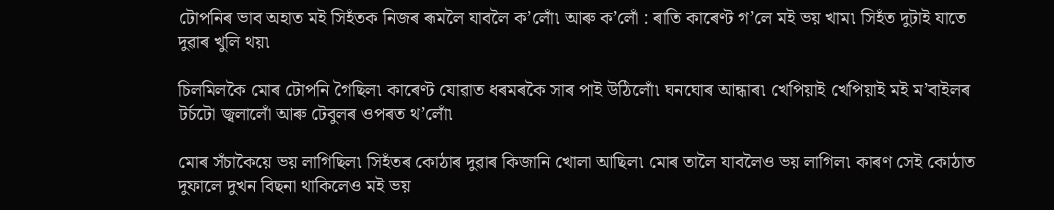টোপনিৰ ভাব অহাত মই সিহঁতক নিজৰ ৰূমলৈ যাবলৈ ক’লোঁ৷ আৰু ক’লোঁ : ৰাতি কাৰেণ্ট গ’লে মই ভয় খাম৷ সিহঁত দুটাই যাতে দুৱাৰ খুলি থয়৷

চিলমিলকৈ মোৰ টোপনি গৈছিল৷ কাৰেণ্ট যোৱাত ধৰমৰকৈ সাৰ পাই উঠিলোঁ৷ ঘনঘোৰ আন্ধাৰ৷ খেপিয়াই খেপিয়াই মই ম’বাইলৰ টৰ্চটো জ্বলালোঁ আৰু টেবুলৰ ওপৰত থ’লোঁ৷

মোৰ সঁচাকৈয়ে ভয় লাগিছিল৷ সিহঁতৰ কোঠাৰ দুৱাৰ কিজানি খোলা আছিল৷ মোৰ তালৈ যাবলৈও ভয় লাগিল৷ কাৰণ সেই কোঠাত দুফালে দুখন বিছনা থাকিলেও মই ভয়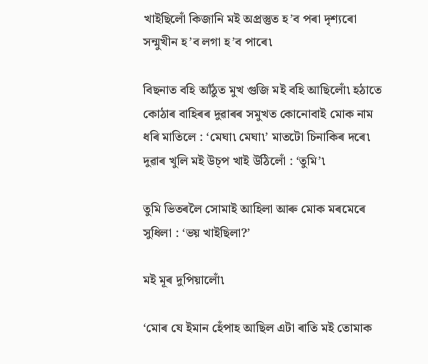খাইছিলোঁ কিজানি মই অপ্ৰস্তুত হ’ব পৰা দৃশ্যৰো সন্মুখীন হ’ব লগা হ’ব পাৰে৷

বিছনাত বহি আঁঠুত মুখ গুজি মই বহি আছিলোঁ৷ হঠাতে কোঠাৰ বাহিৰৰ দুৱাৰৰ সমুখত কোনোবাই মোক নাম ধৰি মাতিলে : ‘মেঘা৷ মেঘা৷’ মাতটো চিনাকিৰ দৰে৷ দুৱাৰ খুলি মই উচ্‌প খাই উঠিলোঁ : ‘তুমি’৷

তুমি ভিতৰলৈ সোমাই আহিলা আৰু মোক মৰমেৰে সুধিলা : ‘ভয় খাইছিলা?’

মই মূৰ দুপিয়ালোঁ৷

‘মোৰ যে ইমান হেঁপাহ আছিল এটা ৰাতি মই তোমাক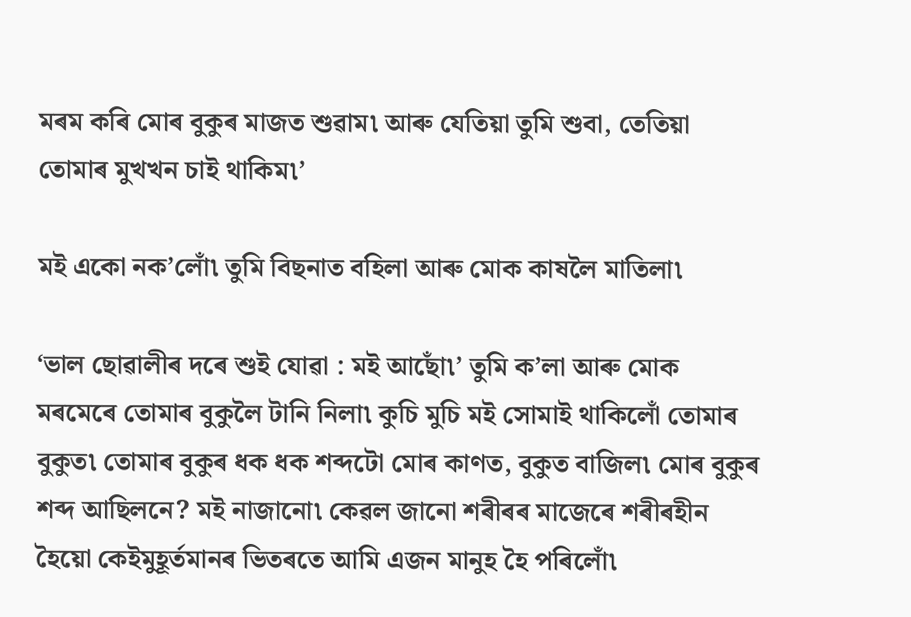মৰম কৰি মোৰ বুকুৰ মাজত শুৱাম৷ আৰু যেতিয়া তুমি শুবা, তেতিয়া তোমাৰ মুখখন চাই থাকিম৷’

মই একো নক’লোঁ৷ তুমি বিছনাত বহিলা আৰু মোক কাষলৈ মাতিলা৷

‘ভাল ছোৱালীৰ দৰে শুই যোৱা : মই আছোঁ৷’ তুমি ক’লা আৰু মোক মৰমেৰে তোমাৰ বুকুলৈ টানি নিলা৷ কুচি মুচি মই সোমাই থাকিলোঁ তোমাৰ বুকুত৷ তোমাৰ বুকুৰ ধক ধক শব্দটো মোৰ কাণত, বুকুত বাজিল৷ মোৰ বুকুৰ শব্দ আছিলনে? মই নাজানো৷ কেৱল জানো শৰীৰৰ মাজেৰে শৰীৰহীন হৈয়ো কেইমুহূৰ্তমানৰ ভিতৰতে আমি এজন মানুহ হৈ পৰিলোঁ৷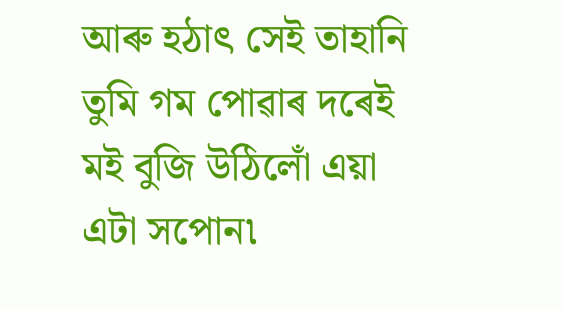আৰু হঠাৎ সেই তাহানি তুমি গম পোৱাৰ দৰেই মই বুজি উঠিলোঁ এয়া এটা সপোন৷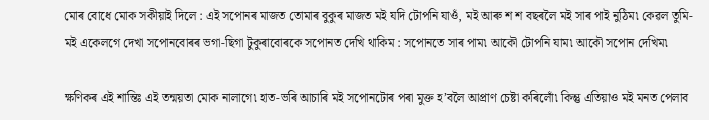মোৰ বোধে মোক সকীয়াই দিলে : এই সপোনৰ মাজত তোমাৰ বুকুৰ মাজত মই যদি টোপনি যাওঁ, মই আৰু শ শ বছৰলৈ মই সাৰ পাই নুঠিম৷ কেৱল তুমি-মই একেলগে দেখা সপোনবোৰৰ ভগা-ছিগা টুকুৰাবোৰকে সপোনত দেখি থাকিম : সপোনতে সাৰ পাম৷ আকৌ টোপনি যাম৷ আকৌ সপোন দেখিম৷

ক্ষণিকৰ এই শান্তিঃ এই তন্ময়তা মোক নালাগে৷ হাত-ভৰি আচাৰি মই সপোনটোৰ পৰা মুক্ত হ’বলৈ আপ্ৰাণ চেষ্টা কৰিলোঁ৷ কিন্তু এতিয়াও মই মনত পেলাব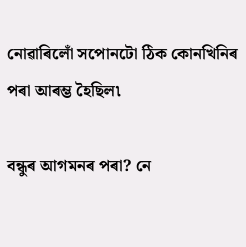নোৱাৰিলোঁ সপোনটো ঠিক কোনখিনিৰ পৰা আৰম্ভ হৈছিল৷

বন্ধুৰ আগমনৰ পৰা? নে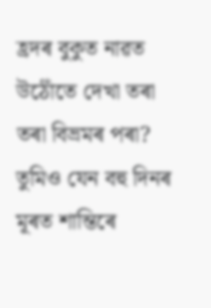হ্ৰদৰ বুকুত নাৱত উঠোঁতে দেখা তৰা তৰা বিভ্ৰমৰ পৰা? তুমিও যেন বহু দিনৰ মূৰত শান্তিৰে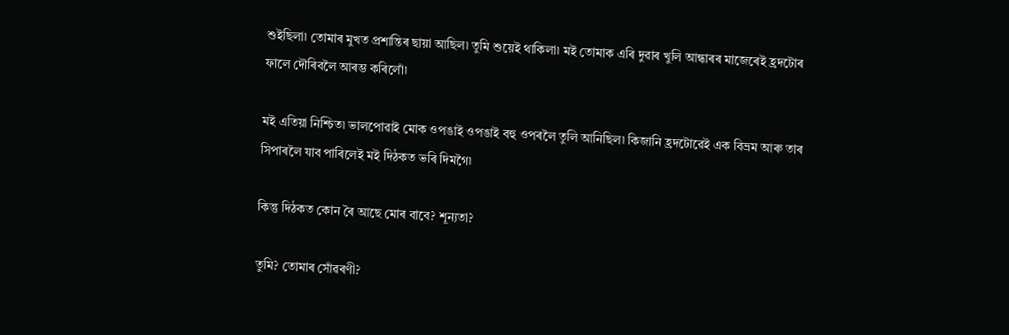শুইছিলা৷ তোমাৰ মুখত প্ৰশান্তিৰ ছায়া আছিল৷ তুমি শুয়েই থাকিলা৷ মই তোমাক এৰি দুৱাৰ খুলি আন্ধাৰৰ মাজেৰেই হ্ৰদটোৰ ফালে দৌৰিবলৈ আৰম্ভ কৰিলোঁ৷

মই এতিয়া নিশ্চিত৷ ভালপোৱাই মোক ওপঙাই ওপঙাই বহু ওপৰলৈ তুলি আনিছিল৷ কিজানি হ্ৰদটোৱেই এক বিভ্ৰম আৰু তাৰ সিপাৰলৈ যাব পাৰিলেই মই দিঠকত ভৰি দিমগৈ৷

কিন্তু দিঠকত কোন ৰৈ আছে মোৰ বাবে? শূন্যতা?

তুমি? তোমাৰ সোঁৱৰণী?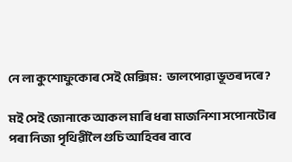নে লা কুশোফুকোৰ সেই মেক্সিম :  ভালপোৱা ভূতৰ দৰে?

মই সেই জোনাকে আকল মাৰি ধৰা মাজনিশা সপোনটোৰ পৰা নিজা পৃথিৱীলৈ গুচি আহিবৰ বাবে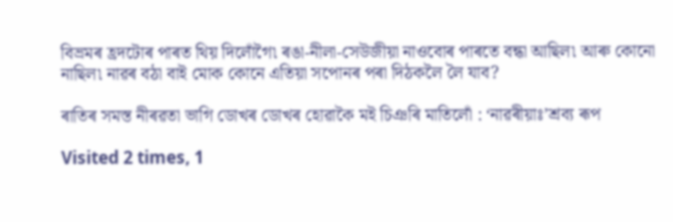বিভ্ৰমৰ হ্ৰদটোৰ পাৰত থিয় দিলোঁগৈ৷ ৰঙা-নীলা-সেউজীয়া নাওবোৰ পাৰতে বন্ধা আছিল৷ আৰু কোনো নাছিল৷ নাৱৰ বঠা বাই মোক কোনে এতিয়া সপোনৰ পৰা দিঠকলৈ লৈ যাব?

ৰাতিৰ সমস্ত নীৰৱতা ভাগি ডোখৰ ডোখৰ হোৱাকৈ মই চিঞৰি মাতিলোঁ : ‘নাৱৰীয়াঃ’শ্ৰব্য ৰূপ

Visited 2 times, 1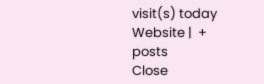visit(s) today
Website |  + posts
Close